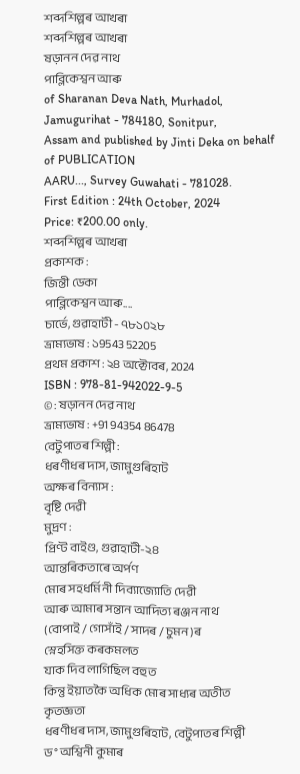শব্দশিল্পৰ আখৰা
শব্দশিল্পৰ আখৰা
ষড়ানন দেৱ নাথ
পাব্লিকেশ্বন আৰু
of Sharanan Deva Nath, Murhadol, Jamugurihat - 784180, Sonitpur,
Assam and published by Jinti Deka on behalf of PUBLICATION
AARU..., Survey Guwahati - 781028.
First Edition : 24th October, 2024
Price: ₹200.00 only.
শব্দশিল্পৰ আখৰা
প্ৰকাশক :
জিন্তী ডেকা
পাব্লিকেশ্বন আৰু....
চাৰ্ভে, গুৱাহাটী - ৭৮১০২৮
ভ্ৰাম্যভাষ : ১9543 52205
প্ৰথম প্ৰকাশ : ২৪ অক্টোবৰ, 2024
ISBN : 978-81-942022-9-5
© : ষড়ানন দেৱ নাথ
ভ্ৰাম্যভাষ : +91 94354 86478
বেটুপাতৰ শিল্পী :
ধৰণীধৰ দাস, জামুগুৰিহাট
অক্ষৰ বিন্যাস :
বৃষ্টি দেৱী
মুদ্ৰণ :
প্ৰিণ্ট বাইণ্ড, গুৱাহাটী-২৪
আন্তৰিকতাৰে অৰ্পণ
মোৰ সহধর্মিনী দিব্যাজ্যোতি দেৱী
আৰু আমাৰ সন্তান আদিত্য ৰঞ্জন নাথ
(বোপাই / গোসাঁই / সাদৰ / চুমন)ৰ
স্নেহসিক্ত কৰকমলত
যাক দিব লাগিছিল বহুত
কিন্তু ইয়াতকৈ অধিক মোৰ সাধ্যৰ অতীত
কৃতজ্ঞতা
ধৰণীধৰ দাস, জামুগুৰিহাট, বেটুপাতৰ শিল্পী
ড° অশ্বিনী কুমাৰ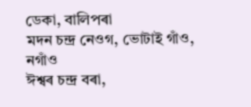ডেকা, বালিপৰা
মদন চন্দ্ৰ নেওগ, ভোটাই গাঁও, নগাঁও
ঈশ্বৰ চন্দ্ৰ বৰা,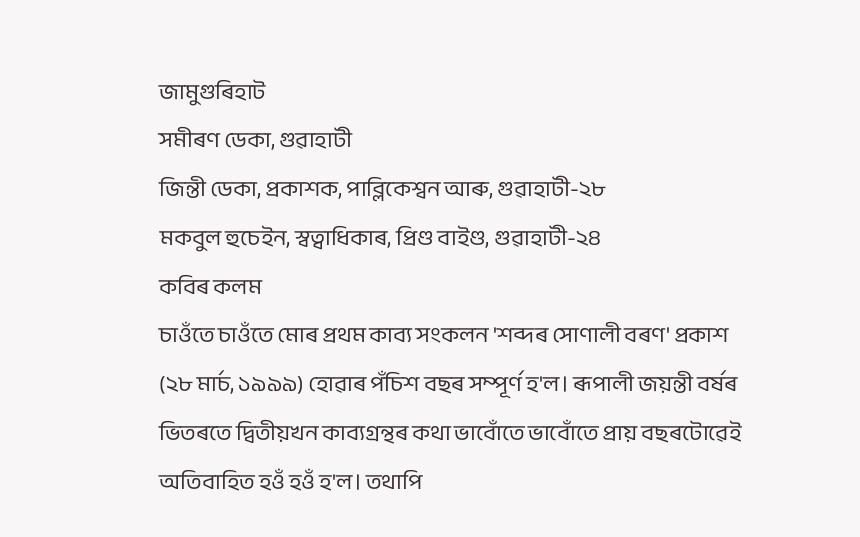জামুগুৰিহাট
সমীৰণ ডেকা, গুৱাহাটী
জিন্তী ডেকা, প্ৰকাশক, পাব্লিকেশ্বন আৰু, গুৱাহাটী-২৮
মকবুল হুচেইন, স্বত্বাধিকাৰ, প্ৰিণ্ড বাইণ্ড, গুৱাহাটী-২৪
কবিৰ কলম
চাওঁতে চাওঁতে মোৰ প্ৰথম কাব্য সংকলন 'শব্দৰ সোণালী বৰণ' প্ৰকাশ (২৮ মাৰ্চ, ১৯৯৯) হোৱাৰ পঁচিশ বছৰ সম্পূৰ্ণ হ'ল। ৰূপালী জয়ন্তী বৰ্ষৰ ভিতৰতে দ্বিতীয়খন কাব্যগ্ৰন্থৰ কথা ভাবোঁতে ভাবোঁতে প্ৰায় বছৰটোৱেই অতিবাহিত হওঁ হওঁ হ'ল। তথাপি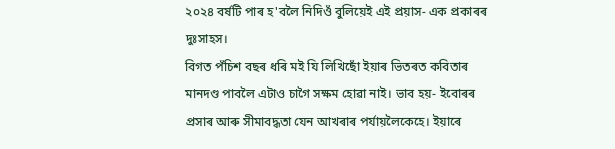২০২৪ বৰ্ষটি পাৰ হ'বলৈ নিদিওঁ বুলিয়েই এই প্ৰয়াস- এক প্ৰকাৰৰ দুঃসাহস।
বিগত পঁচিশ বছৰ ধৰি মই যি লিখিছোঁ ইয়াৰ ভিতৰত কবিতাৰ মানদণ্ড পাবলৈ এটাও চাগৈ সক্ষম হোৱা নাই। ভাব হয়- ইবোৰৰ প্ৰসাৰ আৰু সীমাবদ্ধতা যেন আখৰাৰ পৰ্যায়লৈকেহে। ইয়াৰে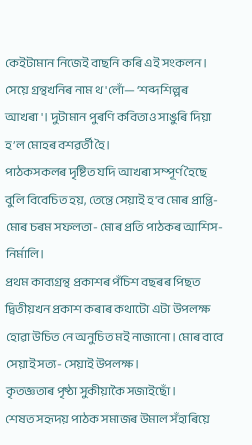কেইটামান নিজেই বাছনি কৰি এই সংকলন। সেয়ে গ্ৰন্থখনিৰ নাম থ'লোঁ— ‘শব্দশিল্পৰ আখৰা'। দুটামান পুৰণি কবিতাও সাঙুৰি দিয়া হ’ল মোহৰ বশৱৰ্তী হৈ।
পাঠকসকলৰ দৃষ্টিত যদি আখৰা সম্পূৰ্ণ হৈছে বুলি বিবেচিত হয়, তেন্তে সেয়াই হ'ব মোৰ প্ৰাপ্তি- মোৰ চৰম সফলতা- মোৰ প্ৰতি পাঠকৰ আশিস-নিৰ্মালি।
প্ৰথম কাব্যগ্ৰন্থ প্ৰকাশৰ পঁচিশ বছৰৰ পিছত দ্বিতীয়খন প্ৰকাশ কৰাৰ কথাটো এটা উপলক্ষ হোৱা উচিত নে অনুচিত মই নাজানো। মোৰ বাবে সেয়াই সত্য- সেয়াই উপলক্ষ।
কৃতজ্ঞতাৰ পৃষ্ঠা সুকীয়াকৈ সজাইছোঁ।
শেষত সহৃদয় পাঠক সমাজৰ উমাল সঁহাৰিয়ে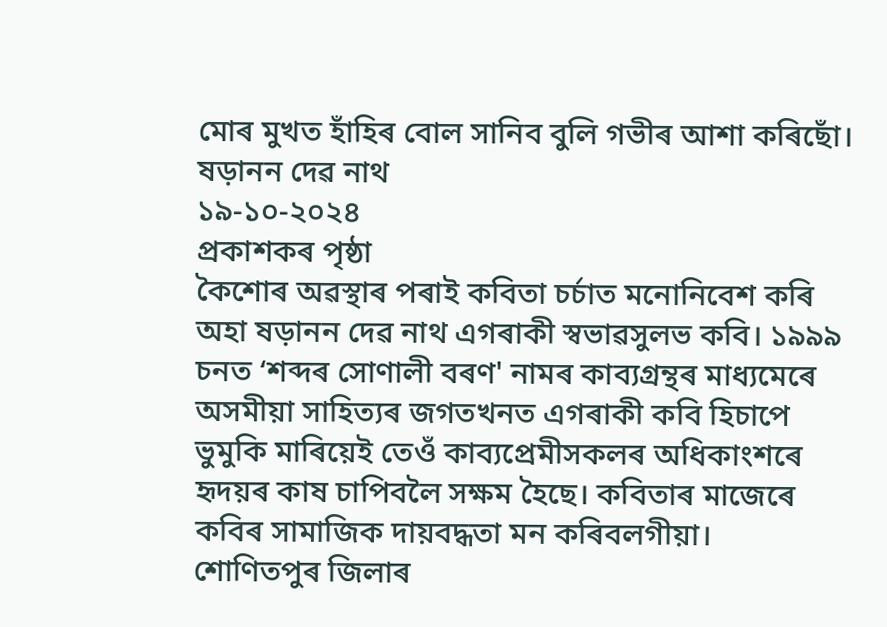মোৰ মুখত হাঁহিৰ বোল সানিব বুলি গভীৰ আশা কৰিছোঁ।
ষড়ানন দেৱ নাথ
১৯-১০-২০২৪
প্ৰকাশকৰ পৃষ্ঠা
কৈশোৰ অৱস্থাৰ পৰাই কবিতা চৰ্চাত মনোনিবেশ কৰি অহা ষড়ানন দেৱ নাথ এগৰাকী স্বভাৱসুলভ কবি। ১৯৯৯ চনত ‘শব্দৰ সোণালী বৰণ' নামৰ কাব্যগ্ৰন্থৰ মাধ্যমেৰে অসমীয়া সাহিত্যৰ জগতখনত এগৰাকী কবি হিচাপে ভুমুকি মাৰিয়েই তেওঁ কাব্যপ্ৰেমীসকলৰ অধিকাংশৰে হৃদয়ৰ কাষ চাপিবলৈ সক্ষম হৈছে। কবিতাৰ মাজেৰে কবিৰ সামাজিক দায়বদ্ধতা মন কৰিবলগীয়া।
শোণিতপুৰ জিলাৰ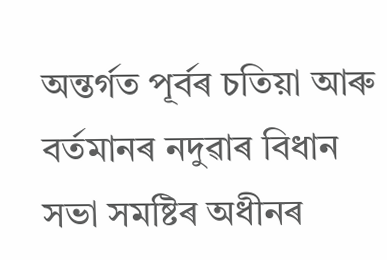অন্তৰ্গত পূৰ্বৰ চতিয়া আৰু বৰ্তমানৰ নদুৱাৰ বিধান সভা সমষ্টিৰ অধীনৰ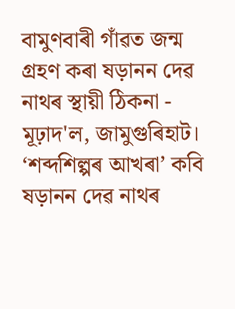বামুণবাৰী গাঁৱত জন্ম গ্ৰহণ কৰা ষড়ানন দেৱ নাথৰ স্থায়ী ঠিকনা - মূঢ়াদ'ল, জামুগুৰিহাট।
‘শব্দশিল্পৰ আখৰা’ কবি ষড়ানন দেৱ নাথৰ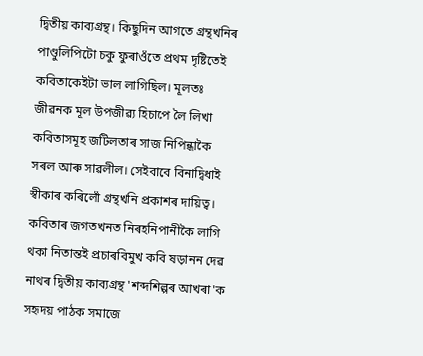দ্বিতীয় কাব্যগ্ৰন্থ। কিছুদিন আগতে গ্ৰন্থখনিৰ পাণ্ডুলিপিটো চকু ফুৰাওঁতে প্ৰথম দৃষ্টিতেই কবিতাকেইটা ভাল লাগিছিল। মূলতঃ জীৱনক মূল উপজীৱ্য হিচাপে লৈ লিখা কবিতাসমূহ জটিলতাৰ সাজ নিপিন্ধাকৈ সৰল আৰু সাৱলীল। সেইবাবে বিনাদ্বিধাই স্বীকাৰ কৰিলোঁ গ্ৰন্থখনি প্ৰকাশৰ দায়িত্ব।
কবিতাৰ জগতখনত নিৰহনিপানীকৈ লাগি থকা নিতান্তই প্ৰচাৰবিমুখ কবি ষড়ানন দেৱ নাথৰ দ্বিতীয় কাব্যগ্ৰন্থ 'শব্দশিল্পৰ আখৰা'ক সহৃদয় পাঠক সমাজে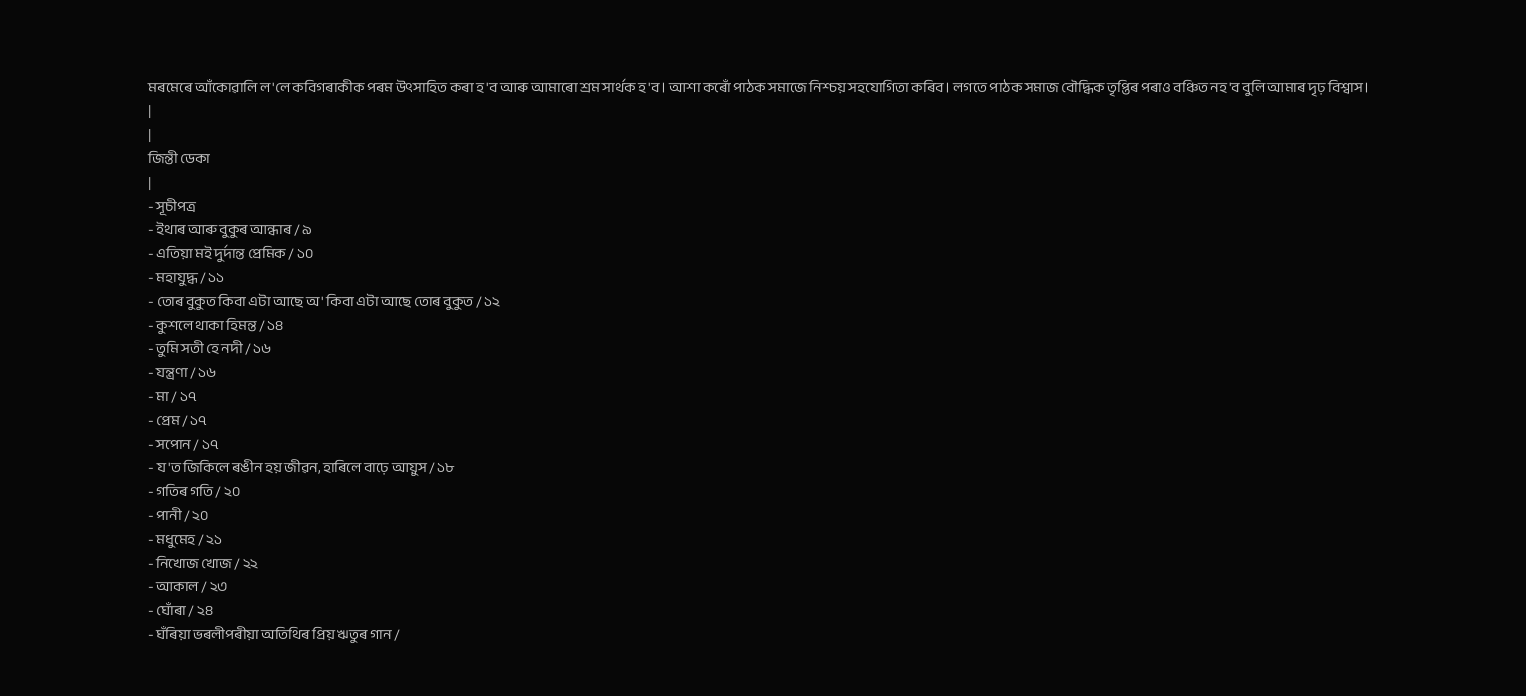মৰমেৰে আঁকোৱালি ল'লে কবিগৰাকীক পৰম উৎসাহিত কৰা হ'ব আৰু আমাৰো শ্ৰম সাৰ্থক হ'ব। আশা কৰোঁ পাঠক সমাজে নিশ্চয় সহযোগিতা কৰিব। লগতে পাঠক সমাজ বৌদ্ধিক তৃপ্তিৰ পৰাও বঞ্চিত নহ'ব বুলি আমাৰ দৃঢ় বিশ্বাস।
|
|
জিন্তী ডেকা
|
- সূচীপত্র
- ইথাৰ আৰু বুকুৰ আন্ধাৰ / ৯
- এতিয়া মই দুর্দান্ত প্রেমিক / ১০
- মহাযুদ্ধ / ১১
- তোৰ বুকুত কিবা এটা আছে অ' কিবা এটা আছে তোৰ বুকুত / ১২
- কুশলে থাকা হিমন্ত / ১৪
- তুমি সতী হে নদী / ১৬
- যন্ত্রণা / ১৬
- মা / ১৭
- প্রেম / ১৭
- সপোন / ১৭
- য'ত জিকিলে ৰঙীন হয় জীৱন, হাৰিলে বাঢ়ে আয়ুস / ১৮
- গতিৰ গতি / ২০
- পানী / ২০
- মধুমেহ / ২১
- নিখোজ খোজ / ২২
- আকাল / ২৩
- ঘোঁৰা / ২৪
- ঘঁৰিয়া ভৰলীপৰীয়া অতিথিৰ প্ৰিয় ঋতুৰ গান /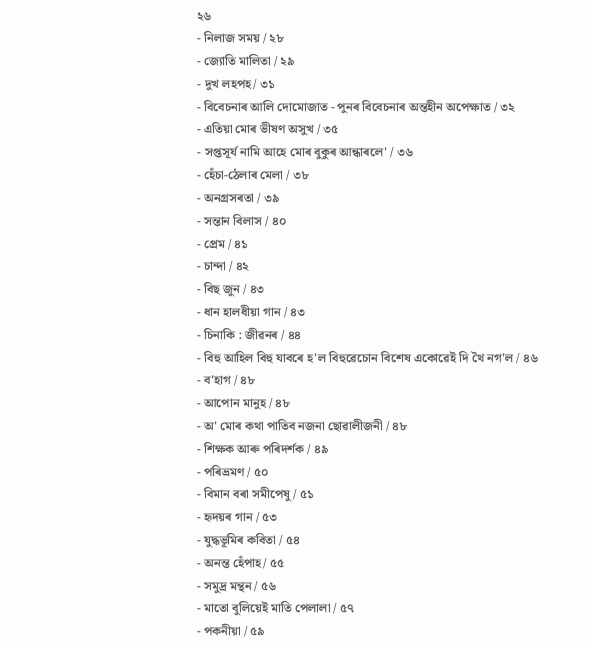২৬
- নিলাজ সময় / ২৮
- জ্যোতি মালিতা / ২৯
- দুখ লহপহ/ ৩১
- বিবেচনাৰ আলি দোমোজাত - পুনৰ বিবেচনাৰ অন্তহীন অপেক্ষাত / ৩২
- এতিয়া মোৰ ভীষণ অসুখ / ৩৫
- সপ্তসূৰ্য নামি আহে মোৰ বুকুৰ আন্ধাৰলে' / ৩৬
- হেঁচা-ঠেলাৰ মেলা / ৩৮
- অনগ্ৰসৰতা / ৩৯
- সন্তান বিলাস / ৪০
- প্রেম / ৪১
- চান্দা / ৪২
- বিছ জুন / ৪৩
- ধান হালধীয়া গান / ৪৩
- চিনাকি : জীৱনৰ / ৪৪
- বিহু আহিল বিহু যাবৰে হ'ল বিহুৱেচোন বিশেষ একোৱেই দি থৈ নগ'ল / ৪৬
- ব'হাগ / ৪৮
- আপোন মানুহ / ৪৮
- অ' মোৰ কথা পাতিব নজনা ছোৱালীজনী / ৪৮
- শিক্ষক আৰু পৰিদৰ্শক / ৪৯
- পৰিভ্ৰমণ / ৫০
- বিমান বৰা সমীপেষু / ৫১
- হৃদয়ৰ গান / ৫৩
- যুদ্ধভূমিৰ কবিতা / ৫৪
- অনন্ত হেঁপাহ/ ৫৫
- সমুদ্র মন্থন / ৫৬
- মাতো বুলিয়েই মাতি পেলালা / ৫৭
- পকনীয়া / ৫৯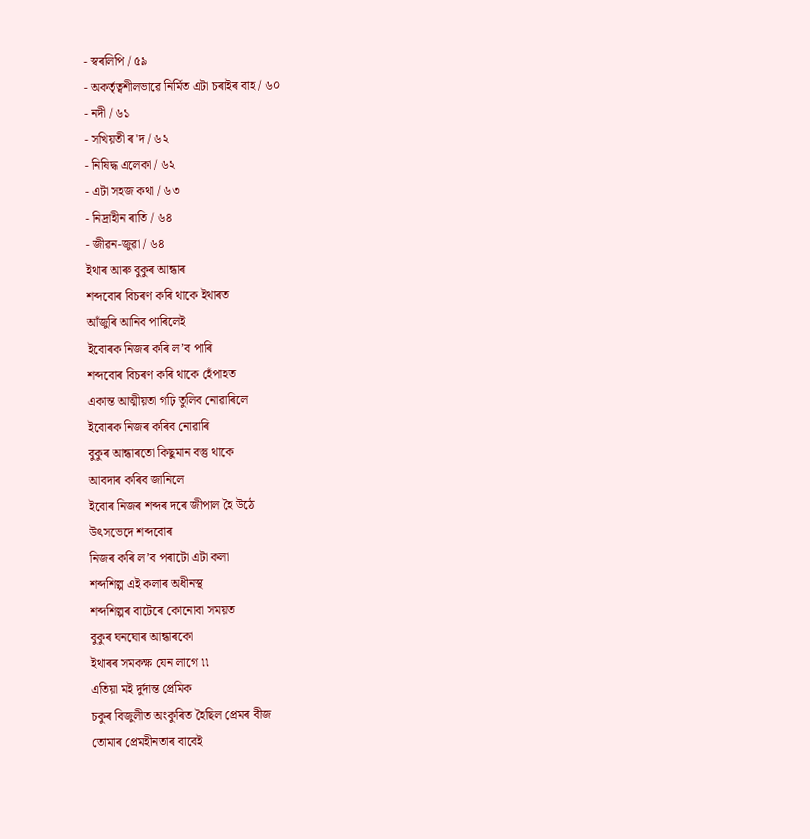- স্বৰলিপি / ৫৯
- অকৰ্তৃত্বশীলভাৱে নির্মিত এটা চৰাইৰ বাহ / ৬০
- নদী / ৬১
- সখিয়তী ৰ'দ / ৬২
- নিষিদ্ধ এলেকা / ৬২
- এটা সহজ কথা / ৬৩
- নিদ্রাহীন ৰাতি / ৬৪
- জীৱন-জুৱা / ৬৪
ইথাৰ আৰু বুকুৰ আন্ধাৰ
শব্দবোৰ বিচৰণ কৰি থাকে ইথাৰত
আঁজুৰি আনিব পাৰিলেই
ইবোৰক নিজৰ কৰি ল’ব পাৰি
শব্দবোৰ বিচৰণ কৰি থাকে হেঁপাহত
একান্ত আত্মীয়তা গঢ়ি তুলিব নোৱাৰিলে
ইবোৰক নিজৰ কৰিব নোৱাৰি
বুকুৰ আন্ধাৰতো কিছুমান বস্তু থাকে
আবদাৰ কৰিব জানিলে
ইবোৰ নিজৰ শব্দৰ দৰে জীপাল হৈ উঠে
উৎসভেদে শব্দবোৰ
নিজৰ কৰি ল’ব পৰাটো এটা কলা
শব্দশিল্প এই কলাৰ অধীনস্থ
শব্দশিল্পৰ বাটেৰে কোনোবা সময়ত
বুকুৰ ঘনঘোৰ আন্ধাৰকো
ইথাৰৰ সমকক্ষ যেন লাগে ৷৷
এতিয়া মই দুর্দান্ত প্রেমিক
চকুৰ বিজুলীত অংকুৰিত হৈছিল প্ৰেমৰ বীজ
তোমাৰ প্রেমহীনতাৰ বাবেই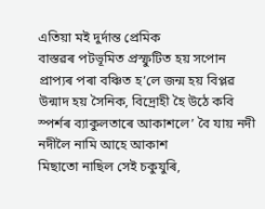এতিয়া মই দুর্দান্ত প্রেমিক
বাস্তৱৰ পটভূমিত প্রস্ফুটিত হয় সপোন
প্ৰাপ্যৰ পৰা বঞ্চিত হ’লে জন্ম হয় বিপ্লৱ
উন্মাদ হয় সৈনিক, বিদ্ৰোহী হৈ উঠে কবি
স্পৰ্শৰ ব্যাকুলতাৰে আকাশলে’ বৈ যায় নদী
নদীলৈ নামি আহে আকাশ
মিছাতো নাছিল সেই চকুযুৰি,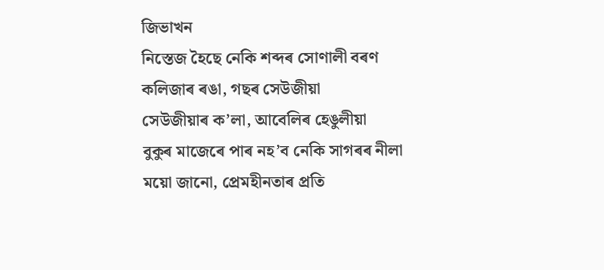জিভাখন
নিস্তেজ হৈছে নেকি শব্দৰ সোণালী বৰণ
কলিজাৰ ৰঙা, গছৰ সেউজীয়া
সেউজীয়াৰ ক’লা, আবেলিৰ হেঙুলীয়া
বুকুৰ মাজেৰে পাৰ নহ’ব নেকি সাগৰৰ নীলা
ময়ো জানো, প্রেমহীনতাৰ প্ৰতি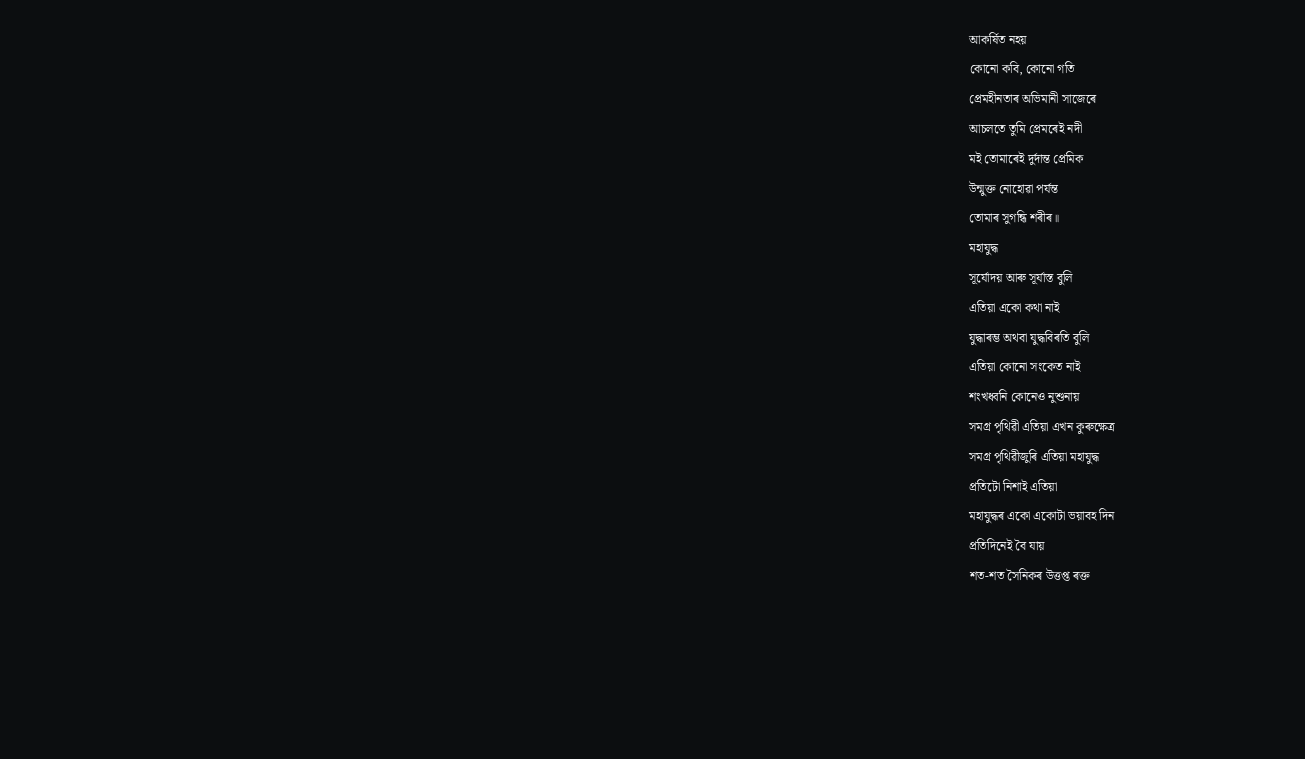আকৰ্ষিত নহয়
কোনো কবি, কোনো গতি
প্রেমহীনতাৰ অভিমানী সাজেৰে
আচলতে তুমি প্ৰেমৰেই নদী
মই তোমাৰেই দুৰ্দান্ত প্রেমিক
উন্মুক্ত নোহোৱা পর্যন্ত
তোমাৰ সুগন্ধি শৰীৰ॥
মহাযুদ্ধ
সূর্যোদয় আৰু সূৰ্যাস্ত বুলি
এতিয়া একো কথা নাই
যুদ্ধাৰম্ভ অথবা যুদ্ধবিৰতি বুলি
এতিয়া কোনো সংকেত নাই
শংখধ্বনি কোনেও নুশুনায়
সমগ্ৰ পৃথিৱী এতিয়া এখন কুৰুক্ষেত্ৰ
সমগ্ৰ পৃথিৱীজুৰি এতিয়া মহাযুদ্ধ
প্ৰতিটো নিশাই এতিয়া
মহাযুদ্ধৰ একো একোটা ভয়াবহ দিন
প্রতিদিনেই বৈ যায়
শত-শত সৈনিকৰ উত্তপ্ত ৰক্ত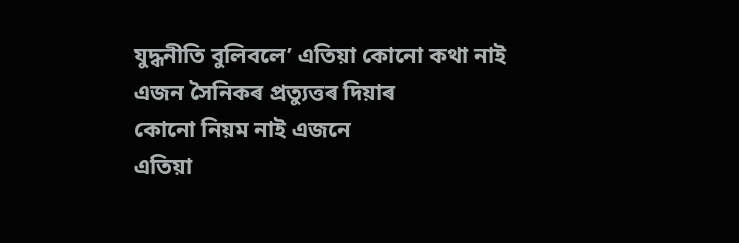যুদ্ধনীতি বুলিবলে’ এতিয়া কোনো কথা নাই
এজন সৈনিকৰ প্ৰত্যুত্তৰ দিয়াৰ
কোনো নিয়ম নাই এজনে
এতিয়া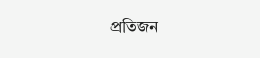প্ৰতিজন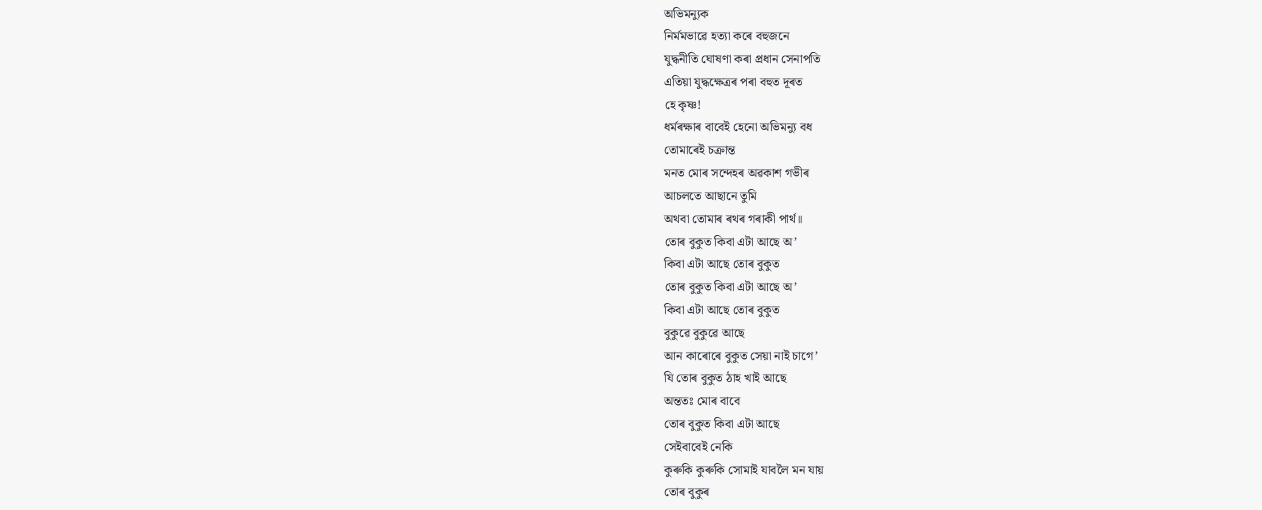অভিমন্যুক
নিৰ্মমভাৱে হত্যা কৰে বহুজনে
যুদ্ধনীতি ঘোষণা কৰা প্ৰধান সেনাপতি
এতিয়া যুদ্ধক্ষেত্ৰৰ পৰা বহুত দূৰত
হে কৃষ্ণ!
ধর্মৰক্ষাৰ বাবেই হেনো অভিমন্যু বধ
তোমাৰেই চক্রান্ত
মনত মোৰ সন্দেহৰ অৱকাশ গভীৰ
আচলতে আছানে তুমি
অথবা তোমাৰ ৰথৰ গৰাকী পাৰ্থ॥
তোৰ বুকুত কিবা এটা আছে অ’
কিবা এটা আছে তোৰ বুকুত
তোৰ বুকুত কিবা এটা আছে অ’
কিবা এটা আছে তোৰ বুকুত
বুকুৱে বুকুৱে আছে
আন কাৰোৰে বুকুত সেয়া নাই চাগে’
যি তোৰ বুকুত ঠাহ খাই আছে
অন্ততঃ মোৰ বাবে
তোৰ বুকুত কিবা এটা আছে
সেইবাবেই নেকি
কুৰুকি কুৰুকি সোমাই যাবলৈ মন যায়
তোৰ বুকুৰ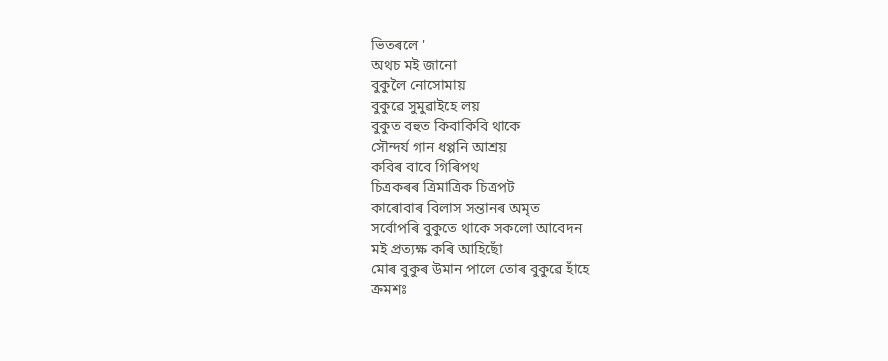ভিতৰলে '
অথচ মই জানো
বুকুলৈ নোসোমায়
বুকুৱে সুমুৱাইহে লয়
বুকুত বহুত কিবাকিবি থাকে
সৌন্দর্য গান ধপ্পনি আশ্রয়
কবিৰ বাবে গিৰিপথ
চিত্ৰকৰৰ ত্ৰিমাত্ৰিক চিত্রপট
কাৰোবাৰ বিলাস সন্তানৰ অমৃত
সর্বোপৰি বুকুতে থাকে সকলো আবেদন
মই প্ৰত্যক্ষ কৰি আহিছোঁ
মোৰ বুকুৰ উমান পালে তোৰ বুকুৱে হাঁহে
ক্ৰমশঃ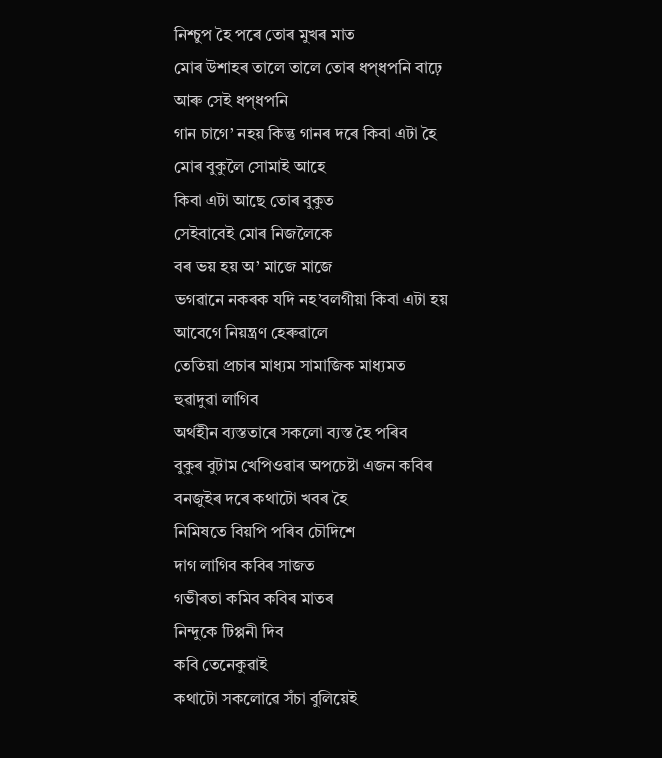নিশ্চুপ হৈ পৰে তোৰ মুখৰ মাত
মোৰ উশাহৰ তালে তালে তোৰ ধপ্ধপনি বাঢ়ে
আৰু সেই ধপ্ধপনি
গান চাগে’ নহয় কিন্তু গানৰ দৰে কিবা এটা হৈ
মোৰ বুকুলৈ সোমাই আহে
কিবা এটা আছে তোৰ বুকুত
সেইবাবেই মোৰ নিজলৈকে
বৰ ভয় হয় অ’ মাজে মাজে
ভগৱানে নকৰক যদি নহ’বলগীয়া কিবা এটা হয়
আবেগে নিয়ন্ত্ৰণ হেৰুৱালে
তেতিয়া প্ৰচাৰ মাধ্যম সামাজিক মাধ্যমত
হুৱাদুৱা লাগিব
অর্থহীন ব্যস্ততাৰে সকলো ব্যস্ত হৈ পৰিব
বুকুৰ বুটাম খেপিওৱাৰ অপচেষ্টা এজন কবিৰ
বনজুইৰ দৰে কথাটো খবৰ হৈ
নিমিষতে বিয়পি পৰিব চৌদিশে
দাগ লাগিব কবিৰ সাজত
গভীৰতা কমিব কবিৰ মাতৰ
নিন্দুকে টিপ্পনী দিব
কবি তেনেকুৱাই
কথাটো সকলোৱে সঁচা বুলিয়েই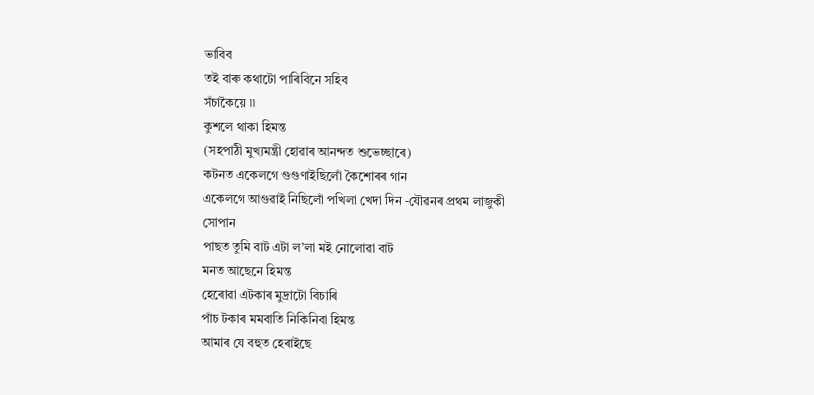ভাবিব
তই বাৰু কথাটো পাৰিবিনে সহিব
সঁচাকৈয়ে ৷৷
কুশলে থাকা হিমন্ত
(সহপাঠী মুখ্যমন্ত্ৰী হোৱাৰ আনন্দত শুভেচ্ছাৰে)
কটনত একেলগে গুগুণাইছিলোঁ কৈশোৰৰ গান
একেলগে আগুৱাই নিছিলোঁ পখিলা খেদা দিন -যৌৱনৰ প্ৰথম লাজুকী
সোপান
পাছত তুমি বাট এটা ল’লা মই নোলোৱা বাট
মনত আছেনে হিমন্ত
হেৰোৱা এটকাৰ মুদ্ৰাটো বিচাৰি
পাঁচ টকাৰ মমবাতি নিকিনিবা হিমন্ত
আমাৰ যে বহুত হেৰাইছে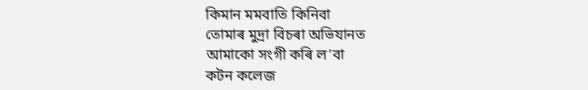কিমান মমবাতি কিনিবা
তোমাৰ মুদ্ৰা বিচৰা অভিযানত
আমাকো সংগী কৰি ল’বা
কটন কলেজ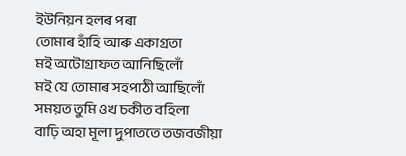ইউনিয়ন হলৰ পৰা
তোমাৰ হাঁহি আৰু একাগ্ৰতা
মই অটোগ্ৰাফত আনিছিলোঁ
মই যে তোমাৰ সহপাঠী আছিলোঁ
সময়ত তুমি ওখ চকীত বহিলা
বাঢ়ি অহা মূলা দুপাততে তজবজীয়া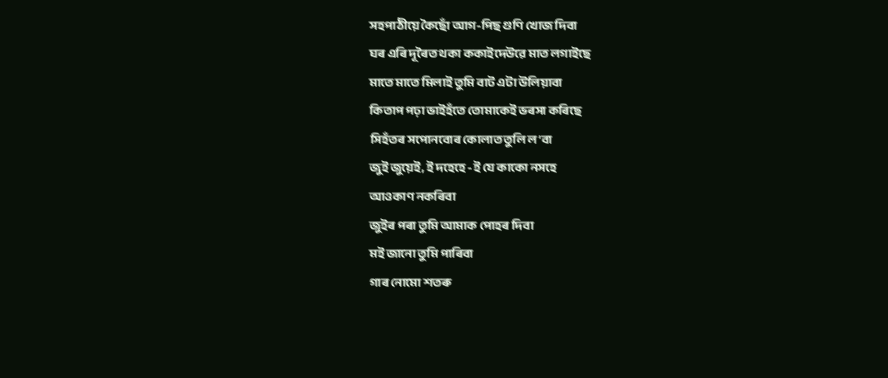সহপাঠীয়ে কৈছোঁ আগ-পিছ গুণি খোজ দিবা
ঘৰ এৰি দূৰৈত থকা ককাইদেউৱে মাত লগাইছে
মাতে মাতে মিলাই তুমি বাট এটা উলিয়াবা
কিতাপ পঢ়া ভাইহঁতে তোমাকেই ভৰসা কৰিছে
সিহঁতৰ সপোনবোৰ কোলাত তুলি ল’বা
জুই জুয়েই, ই দহেহে - ই যে কাকো নসহে
আওকাণ নকৰিবা
জুইৰ পৰা তুমি আমাক পোহৰ দিবা
মই জানো তুমি পাৰিবা
গাৰ নোমো শতৰু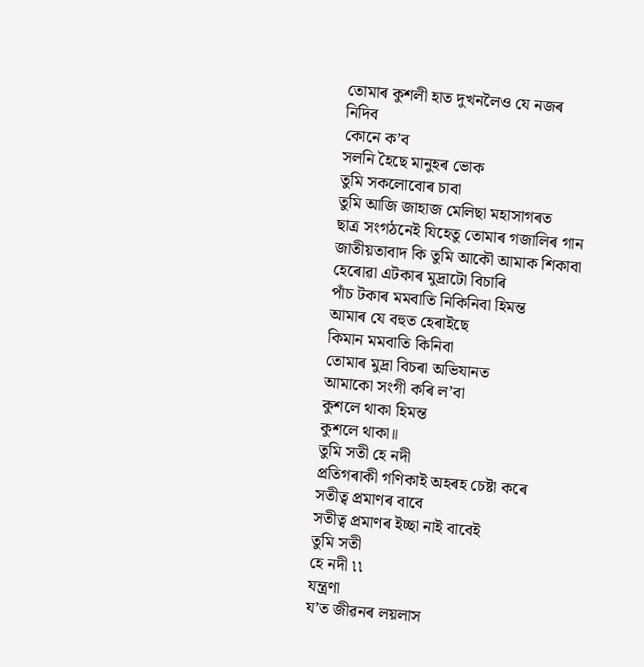তোমাৰ কুশলী হাত দুখনলৈও যে নজৰ নিদিব
কোনে ক’ব
সলনি হৈছে মানুহৰ ভোক
তুমি সকলোবোৰ চাবা
তুমি আজি জাহাজ মেলিছা মহাসাগৰত
ছাত্ৰ সংগঠনেই যিহেতু তোমাৰ গজালিৰ গান
জাতীয়তাবাদ কি তুমি আকৌ আমাক শিকাবা
হেৰোৱা এটকাৰ মুদ্ৰাটো বিচাৰি
পাঁচ টকাৰ মমবাতি নিকিনিবা হিমন্ত
আমাৰ যে বহুত হেৰাইছে
কিমান মমবাতি কিনিবা
তোমাৰ মুদ্ৰা বিচৰা অভিযানত
আমাকো সংগী কৰি ল’বা
কুশলে থাকা হিমন্ত
কুশলে থাকা॥
তুমি সতী হে নদী
প্ৰতিগৰাকী গণিকাই অহৰহ চেষ্টা কৰে
সতীত্ব প্ৰমাণৰ বাবে
সতীত্ব প্ৰমাণৰ ইচ্ছা নাই বাবেই
তুমি সতী
হে নদী ৷৷
যন্ত্রণা
য’ত জীৱনৰ লয়লাস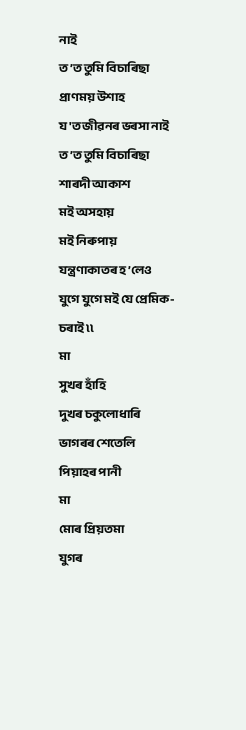নাই
ত’ত তুমি বিচাৰিছা প্ৰাণময় উশাহ
য'ত জীৱনৰ ভৰসা নাই
ত’ত তুমি বিচাৰিছা শাৰদী আকাশ
মই অসহায়
মই নিৰুপায়
যন্ত্রণাকাতৰ হ’লেও
যুগে যুগে মই যে প্রেমিক-চৰাই ৷৷
মা
সুখৰ হাঁহি
দুখৰ চকুলোধাৰি
ভাগৰৰ শেতেলি
পিয়াহৰ পানী
মা
মোৰ প্ৰিয়তমা
যুগৰ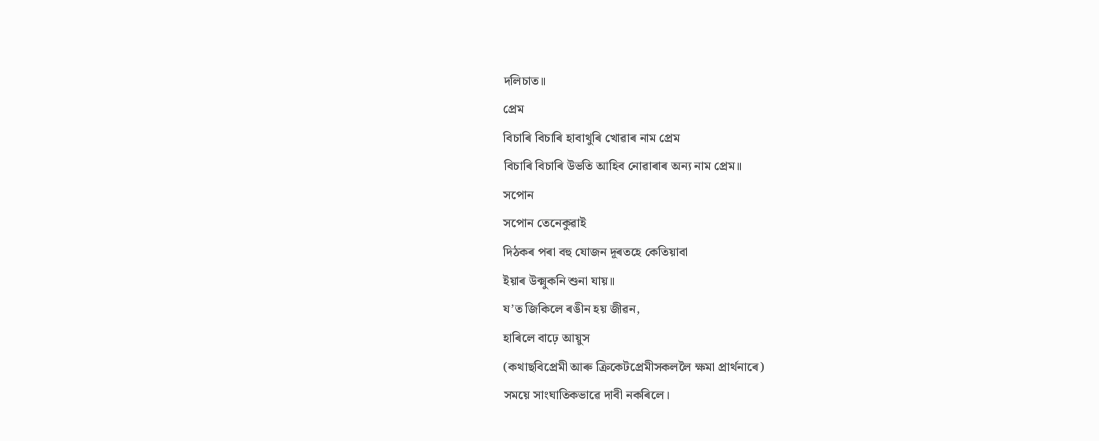দলিচাত॥
প্ৰেম
বিচাৰি বিচাৰি হাবাথুৰি খোৱাৰ নাম প্ৰেম
বিচাৰি বিচাৰি উভতি আহিব নোৱাৰাৰ অন্য নাম প্ৰেম॥
সপোন
সপোন তেনেকুৱাই
দিঠকৰ পৰা বহু যোজন দূৰতহে কেতিয়াবা
ইয়াৰ উক্মুকনি শুনা যায়॥
য’ত জিকিলে ৰঙীন হয় জীৱন,
হাৰিলে বাঢ়ে আয়ুস
(কথাছবিপ্রেমী আৰু ক্ৰিকেটপ্রেমীসকললৈ ক্ষমা প্ৰাৰ্থনাৰে)
সময়ে সাংঘাতিকভাৱে দাবী নকৰিলে।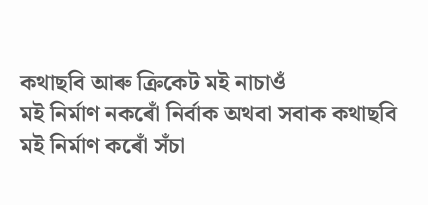কথাছবি আৰু ক্ৰিকেট মই নাচাওঁ
মই নিৰ্মাণ নকৰোঁ নির্বাক অথবা সবাক কথাছবি
মই নিৰ্মাণ কৰোঁ সঁচা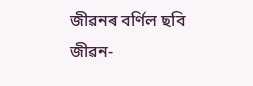জীৱনৰ বৰ্ণিল ছবি
জীৱন-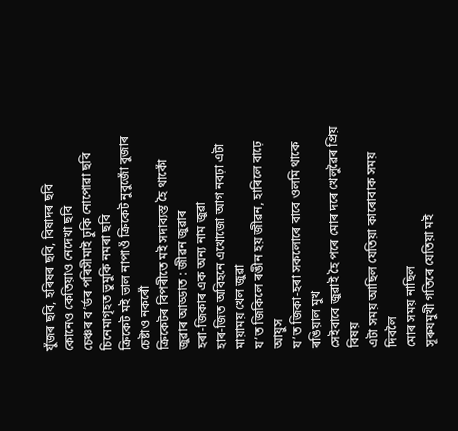যুঁজৰ ছবি, হৰিষৰ ছবি, বিষাদৰ ছবি
কোনেও কেতিয়াও নেদেখা ছবি
চেঞ্চৰ ব’ৰ্ডৰ পৰিসীমাই ঢুকি নোপোৱা ছবি
চিনেমাগৃহত ভুমুকি নমৰা ছবি
ক্রিকেট মই ভাল নাপাওঁ ক্রিকেট নুবুজোঁ বুজাৰ চেষ্টাও নকৰোঁ
ক্ৰিকেটৰ বিপৰীতে মই সদাব্যস্ত হৈ থাকোঁ
জুৱাৰ আড্ডাত : জীৱন জুৱাৰ
হৰা-জিকাৰ এক অন্য নাম জুৱা
হাৰ-জিত অবিহনে এখোজো আগ নবঢ়া এটা মায়াময় খেল জুৱা
য’ত জিকিলে ৰঙীন হয় জীৱন, হাৰিলে বাঢ়ে আয়ুস
য’ত জিকা-হৰা সকলোৰে বাবে ওলমি থাকে ৰঙিয়াল মুখ
সেইবাবে জুৱাই হৈ পৰে মোৰ দৰে খেলুৱৈৰ প্ৰিয় বিষয়
এটা সময় আছিল যেতিয়া কাৰোবাক সময় দিবলৈ
মোৰ সময় নাছিল
সূৰুযমুখী গতিৰে যেতিয়া মই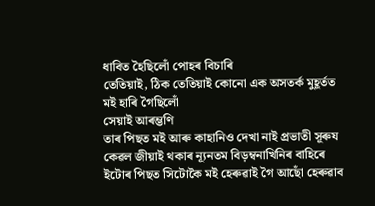ধাবিত হৈছিলোঁ পোহৰ বিচাৰি
তেতিয়াই, ঠিক তেতিয়াই কোনো এক অসতৰ্ক মুহূৰ্তত
মই হাৰি গৈছিলোঁ
সেয়াই আৰম্ভণি
তাৰ পিছত মই আৰু কাহানিও দেখা নাই প্ৰভাতী সূৰুয
কেৱল জীয়াই থকাৰ ন্যূনতম বিড়ম্বনাখিনিৰ বাহিৰে
ইটোৰ পিছত সিটোকৈ মই হেৰুৱাই গৈ আছোঁ হেৰুৱাব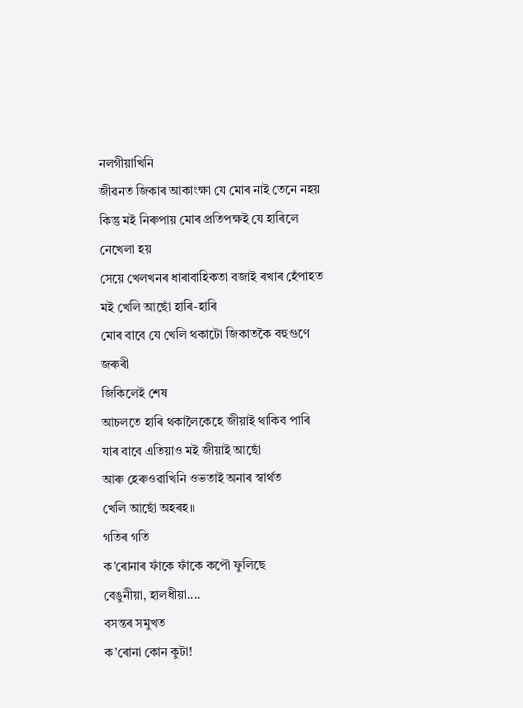নলগীয়াখিনি
জীৱনত জিকাৰ আকাংক্ষা যে মোৰ নাই তেনে নহয়
কিন্তু মই নিৰুপায় মোৰ প্ৰতিপক্ষই যে হাৰিলে নেখেলা হয়
সেয়ে খেলখনৰ ধাৰাবাহিকতা বজাই ৰখাৰ হেঁপাহত
মই খেলি আছোঁ হাৰি-হাৰি
মোৰ বাবে যে খেলি থকাটো জিকাতকৈ বহুগুণে জৰুৰী
জিকিলেই শেষ
আচলতে হাৰি থকালৈকেহে জীয়াই থাকিব পাৰি
যাৰ বাবে এতিয়াও মই জীয়াই আছোঁ
আৰু হেৰুওৱাখিনি ওভতাই অনাৰ স্বাৰ্থত
খেলি আছোঁ অহৰহ॥
গতিৰ গতি
ক’ৰোনাৰ ফাঁকে ফাঁকে কপৌ ফুলিছে
বেঙুনীয়া, হালধীয়া....
বসন্তৰ সমুখত
ক’ৰোনা কোন কুটা!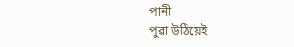পানী
পুৱা উঠিয়েই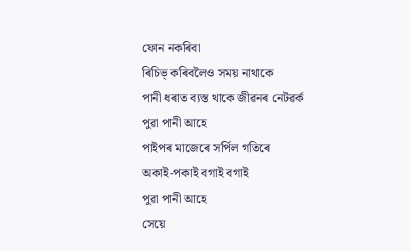ফোন নকৰিবা
ৰিচিভ্ কৰিবলৈও সময় নাথাকে
পানী ধৰাত ব্যস্ত থাকে জীৱনৰ নেটৱৰ্ক
পুৱা পানী আহে
পাইপৰ মাজেৰে সৰ্পিল গতিৰে
অকাই-পকাই বগাই বগাই
পুৱা পানী আহে
সেয়ে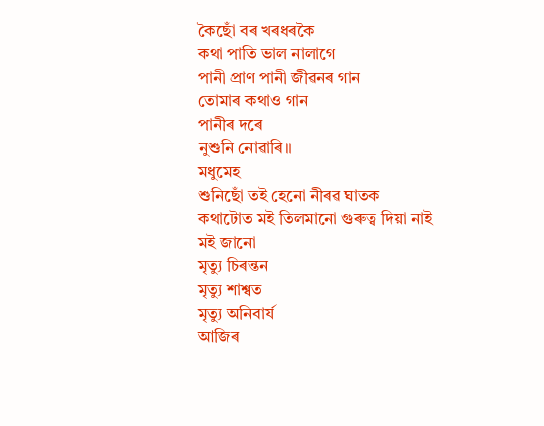কৈছোঁ বৰ খৰধৰকৈ
কথা পাতি ভাল নালাগে
পানী প্ৰাণ পানী জীৱনৰ গান
তোমাৰ কথাও গান
পানীৰ দৰে
নুশুনি নোৱাৰি॥
মধুমেহ
শুনিছোঁ তই হেনো নীৰৱ ঘাতক
কথাটোত মই তিলমানো গুৰুত্ব দিয়া নাই
মই জানো
মৃত্যু চিৰন্তন
মৃত্যু শাশ্বত
মৃত্যু অনিবার্য
আজিৰ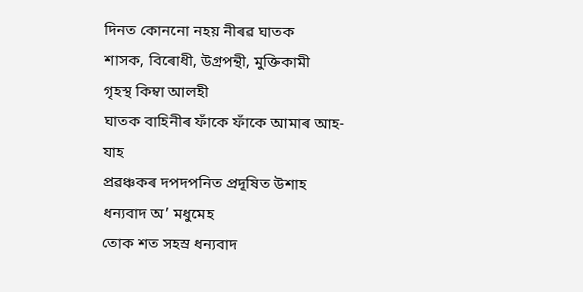দিনত কোননো নহয় নীৰৱ ঘাতক
শাসক, বিৰোধী, উগ্ৰপন্থী, মুক্তিকামী
গৃহস্থ কিম্বা আলহী
ঘাতক বাহিনীৰ ফাঁকে ফাঁকে আমাৰ আহ-যাহ
প্ৰৱঞ্চকৰ দপদপনিত প্ৰদূষিত উশাহ
ধন্যবাদ অ’ মধুমেহ
তোক শত সহস্র ধন্যবাদ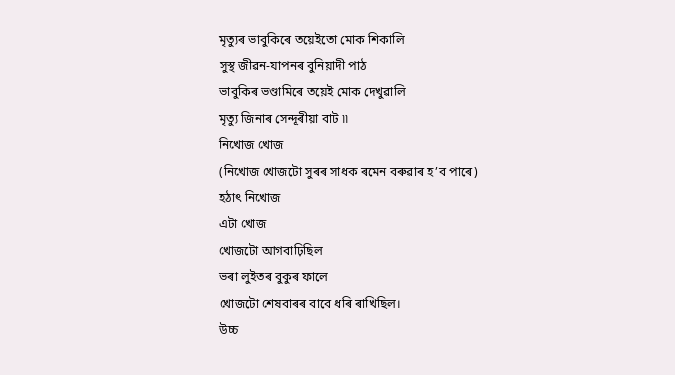মৃত্যুৰ ভাবুকিৰে তয়েইতো মোক শিকালি
সুস্থ জীৱন-যাপনৰ বুনিয়াদী পাঠ
ভাবুকিৰ ভণ্ডামিৰে তয়েই মোক দেখুৱালি
মৃত্যু জিনাৰ সেন্দূৰীয়া বাট ৷৷
নিখোজ খোজ
(নিখোজ খোজটো সুৰৰ সাধক ৰমেন বৰুৱাৰ হ’ব পাৰে)
হঠাৎ নিখোজ
এটা খোজ
খোজটো আগবাঢ়িছিল
ভৰা লুইতৰ বুকুৰ ফালে
খোজটো শেষবাৰৰ বাবে ধৰি ৰাখিছিল।
উচ্চ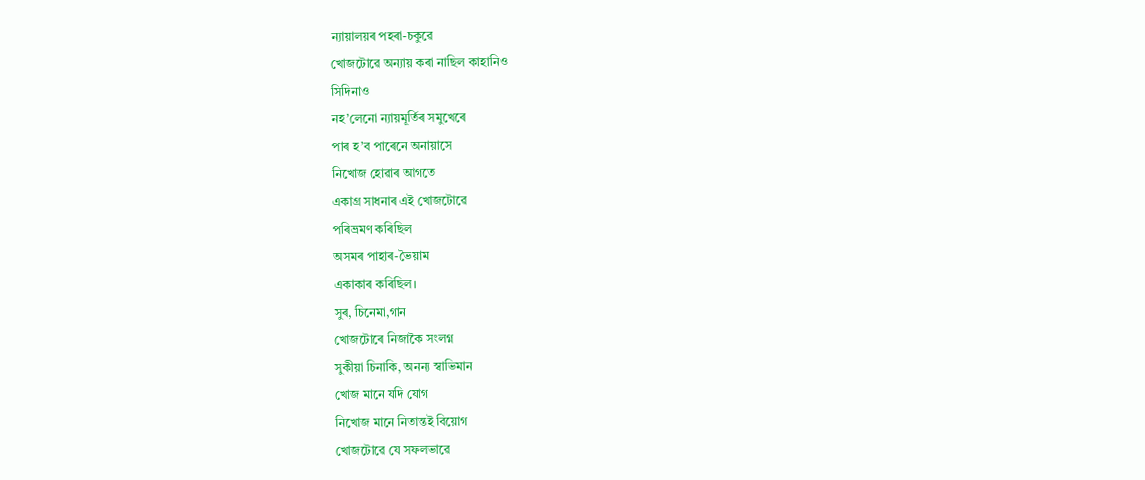ন্যায়ালয়ৰ পহৰা-চকুৱে
খোজটোৱে অন্যায় কৰা নাছিল কাহানিও
সিদিনাও
নহ’লেনো ন্যায়মূৰ্তিৰ সমুখেৰে
পাৰ হ’ব পাৰেনে অনায়াসে
নিখোজ হোৱাৰ আগতে
একাগ্ৰ সাধনাৰ এই খোজটোৱে
পৰিভ্ৰমণ কৰিছিল
অসমৰ পাহাৰ-ভৈয়াম
একাকাৰ কৰিছিল।
সুৰ, চিনেমা,গান
খোজটোৰে নিজাকৈ সংলগ্ন
সুকীয়া চিনাকি, অনন্য স্বাভিমান
খোজ মানে যদি যোগ
নিখোজ মানে নিতান্তই বিয়োগ
খোজটোৱে যে সফলভাৱে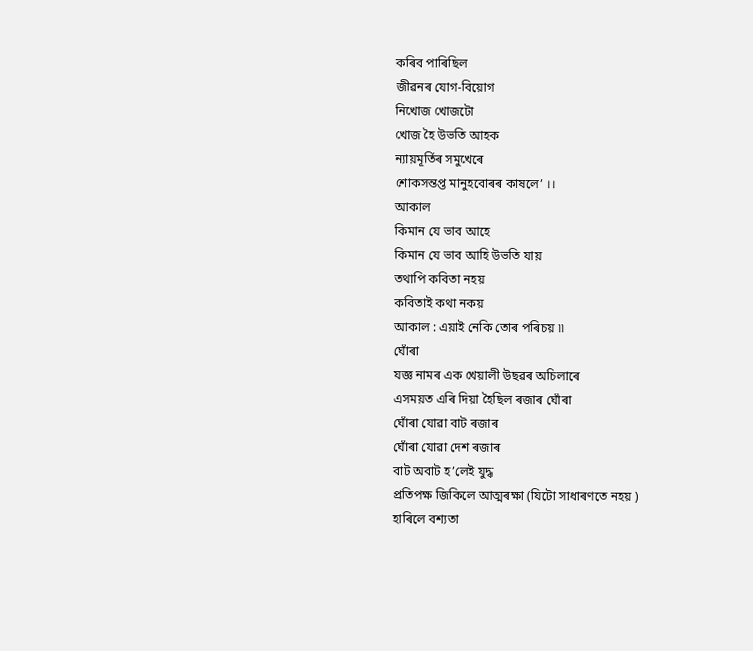কৰিব পাৰিছিল
জীৱনৰ যোগ-বিয়োগ
নিখোজ খোজটো
খোজ হৈ উভতি আহক
ন্যায়মূৰ্তিৰ সমুখেৰে
শোকসন্তপ্ত মানুহবোৰৰ কাষলে’ ।।
আকাল
কিমান যে ভাব আহে
কিমান যে ভাব আহি উভতি যায়
তথাপি কবিতা নহয়
কবিতাই কথা নকয়
আকাল : এয়াই নেকি তোৰ পৰিচয় ৷৷
ঘোঁৰা
যজ্ঞ নামৰ এক খেয়ালী উছৱৰ অচিলাৰে
এসময়ত এৰি দিয়া হৈছিল ৰজাৰ ঘোঁৰা
ঘোঁৰা যোৱা বাট ৰজাৰ
ঘোঁৰা যোৱা দেশ ৰজাৰ
বাট অবাট হ’লেই যুদ্ধ
প্ৰতিপক্ষ জিকিলে আত্মৰক্ষা (যিটো সাধাৰণতে নহয় )
হাৰিলে বশ্যতা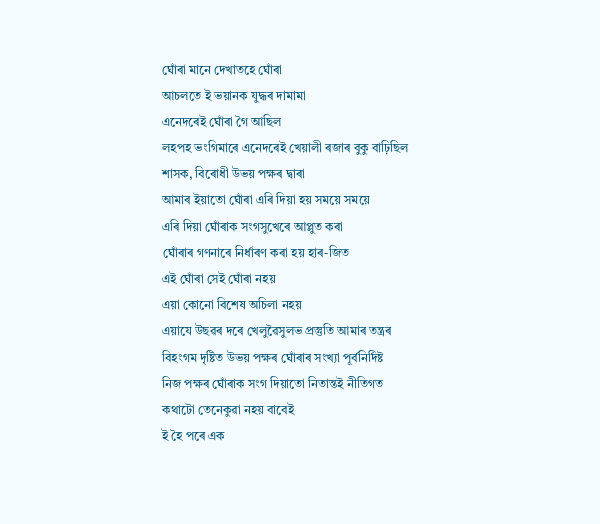ঘোঁৰা মানে দেখাতহে ঘোঁৰা
আচলতে ই ভয়ানক যুদ্ধৰ দামামা
এনেদৰেই ঘোঁৰা গৈ আছিল
লহপহ ভংগিমাৰে এনেদৰেই খেয়ালী ৰজাৰ বুকু বাঢ়িছিল
শাসক, বিৰোধী উভয় পক্ষৰ দ্বাৰা
আমাৰ ইয়াতো ঘোঁৰা এৰি দিয়া হয় সময়ে সময়ে
এৰি দিয়া ঘোঁৰাক সংগসুখেৰে আপ্লুত কৰা
ঘোঁৰাৰ গণনাৰে নিৰ্ধাৰণ কৰা হয় হাৰ-জিত
এই ঘোঁৰা সেই ঘোঁৰা নহয়
এয়া কোনো বিশেষ অচিলা নহয়
এয়াযে উছৱৰ দৰে খেলুৱৈসুলভ প্ৰস্তুতি আমাৰ তন্ত্ৰৰ
বিহংগম দৃষ্টিত উভয় পক্ষৰ ঘোঁৰাৰ সংখ্যা পূৰ্বনিৰ্দিষ্ট
নিজ পক্ষৰ ঘোঁৰাক সংগ দিয়াতো নিতান্তই নীতিগত
কথাটো তেনেকুৱা নহয় বাবেই
ই হৈ পৰে এক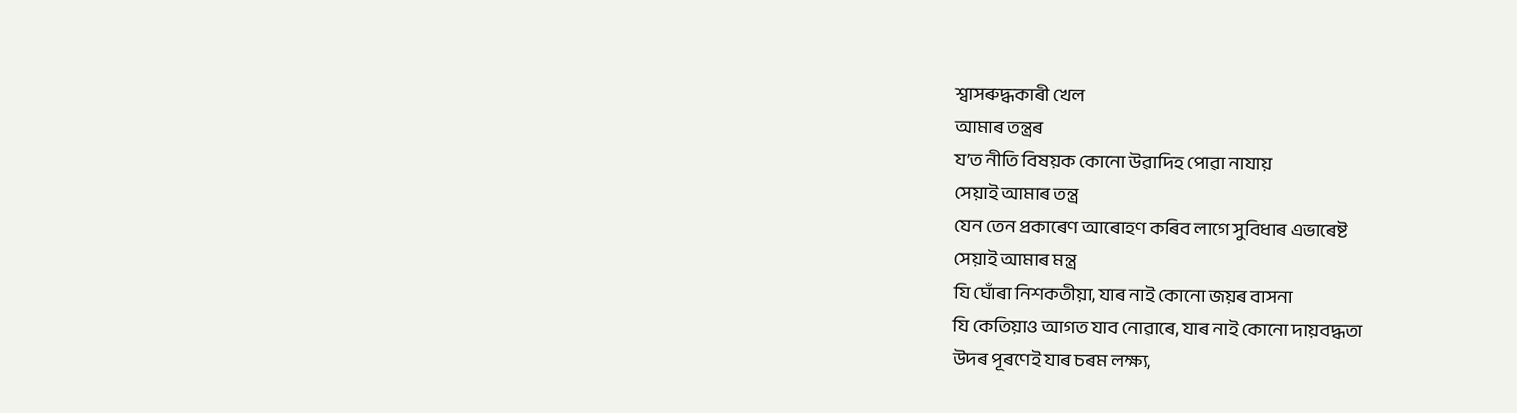শ্বাসৰুদ্ধকাৰী খেল
আমাৰ তন্ত্ৰৰ
য’ত নীতি বিষয়ক কোনো উৱাদিহ পোৱা নাযায়
সেয়াই আমাৰ তন্ত্ৰ
যেন তেন প্ৰকাৰেণ আৰোহণ কৰিব লাগে সুবিধাৰ এভাৰেষ্ট
সেয়াই আমাৰ মন্ত্ৰ
যি ঘোঁৰা নিশকতীয়া, যাৰ নাই কোনো জয়ৰ বাসনা
যি কেতিয়াও আগত যাব নোৱাৰে, যাৰ নাই কোনো দায়বদ্ধতা
উদৰ পূৰণেই যাৰ চৰম লক্ষ্য,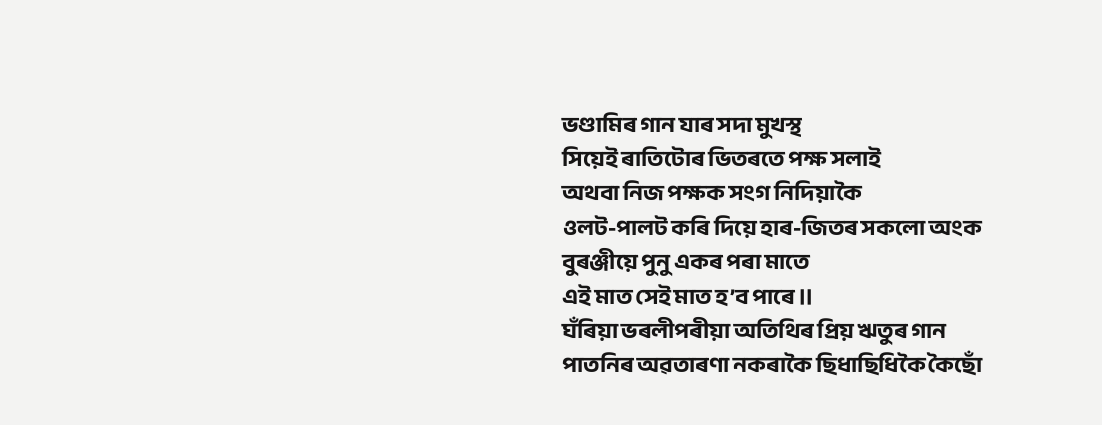ভণ্ডামিৰ গান যাৰ সদা মুখস্থ
সিয়েই ৰাতিটোৰ ভিতৰতে পক্ষ সলাই
অথবা নিজ পক্ষক সংগ নিদিয়াকৈ
ওলট-পালট কৰি দিয়ে হাৰ-জিতৰ সকলো অংক
বুৰঞ্জীয়ে পুনু একৰ পৰা মাতে
এই মাত সেই মাত হ’ব পাৰে॥
ঘঁৰিয়া ভৰলীপৰীয়া অতিথিৰ প্ৰিয় ঋতুৰ গান
পাতনিৰ অৱতাৰণা নকৰাকৈ ছিধাছিধিকৈ কৈছোঁ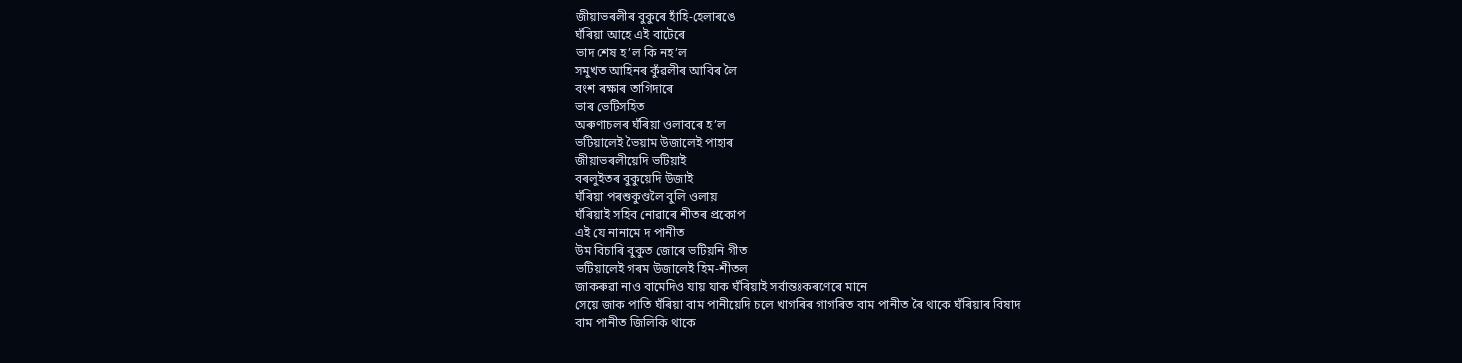জীয়াভৰলীৰ বুকুৰে হাঁহি-হেলাৰঙে
ঘঁৰিয়া আহে এই বাটেৰে
ভাদ শেষ হ’ল কি নহ’ল
সমুখত আহিনৰ কুঁৱলীৰ আবিৰ লৈ
বংশ ৰক্ষাৰ তাগিদাৰে
ভাৰ ভেটিসহিত
অৰুণাচলৰ ঘঁৰিয়া ওলাবৰে হ’ল
ভটিয়ালেই ভৈয়াম উজালেই পাহাৰ
জীয়াভৰলীয়েদি ভটিয়াই
বৰলুইতৰ বুকুয়েদি উজাই
ঘঁৰিয়া পৰশুকুণ্ডলৈ বুলি ওলায়
ঘঁৰিয়াই সহিব নোৱাৰে শীতৰ প্ৰকোপ
এই যে নানামে দ পানীত
উম বিচাৰি বুকুত জোৰে ভটিয়নি গীত
ভটিয়ালেই গৰম উজালেই হিম-শীতল
জাকৰুৱা নাও বামেদিও যায় যাক ঘঁৰিয়াই সর্বান্তঃকৰণেৰে মানে
সেয়ে জাক পাতি ঘঁৰিয়া বাম পানীয়েদি চলে খাগৰিৰ গাগৰিত বাম পানীত ৰৈ থাকে ঘঁৰিয়াৰ বিষাদ
বাম পানীত জিলিকি থাকে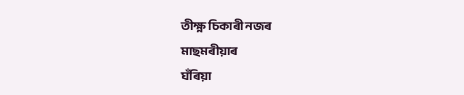তীক্ষ্ণ চিকাৰী নজৰ
মাছমৰীয়াৰ
ঘঁৰিয়া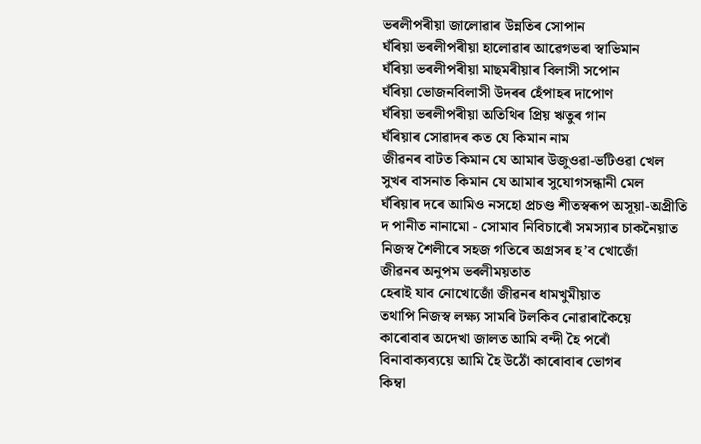ভৰলীপৰীয়া জালোৱাৰ উন্নতিৰ সোপান
ঘঁৰিয়া ভৰলীপৰীয়া হালোৱাৰ আৱেগভৰা স্বাভিমান
ঘঁৰিয়া ভৰলীপৰীয়া মাছমৰীয়াৰ বিলাসী সপোন
ঘঁৰিয়া ভোজনবিলাসী উদৰৰ হেঁপাহৰ দাপোণ
ঘঁৰিয়া ভৰলীপৰীয়া অতিথিৰ প্ৰিয় ঋতুৰ গান
ঘঁৰিয়াৰ সোৱাদৰ কত যে কিমান নাম
জীৱনৰ বাটত কিমান যে আমাৰ উজুওৱা-ভটিওৱা খেল
সুখৰ বাসনাত কিমান যে আমাৰ সুযোগসন্ধানী মেল
ঘঁৰিয়াৰ দৰে আমিও নসহো প্ৰচণ্ড শীতস্বৰূপ অসূয়া-অপ্ৰীতি
দ পানীত নানামো - সোমাব নিবিচাৰোঁ সমস্যাৰ চাকনৈয়াত
নিজস্ব শৈলীৰে সহজ গতিৰে অগ্ৰসৰ হ’ব খোজোঁ
জীৱনৰ অনুপম ভৰলীময়তাত
হেৰাই যাব নোখোজোঁ জীৱনৰ ধামখুমীয়াত
তথাপি নিজস্ব লক্ষ্য সামৰি টলকিব নোৱাৰাকৈয়ে
কাৰোবাৰ অদেখা জালত আমি বন্দী হৈ পৰোঁ
বিনাবাক্যব্যয়ে আমি হৈ উঠোঁ কাৰোবাৰ ভোগৰ
কিম্বা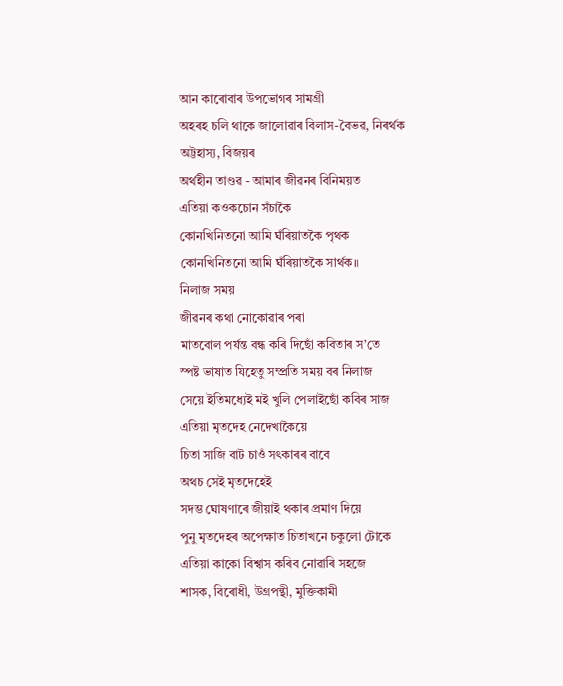আন কাৰোবাৰ উপভোগৰ সামগ্ৰী
অহৰহ চলি থাকে জালোৱাৰ বিলাস-বৈভৱ, নিৰৰ্থক অট্টহাস্য, বিজয়ৰ
অৰ্থহীন তাণ্ডৱ - আমাৰ জীৱনৰ বিনিময়ত
এতিয়া কওকচোন সঁচাকৈ
কোনখিনিতনো আমি ঘঁৰিয়াতকৈ পৃথক
কোনখিনিতনো আমি ঘঁৰিয়াতকৈ সাৰ্থক॥
নিলাজ সময়
জীৱনৰ কথা নোকোৱাৰ পৰা
মাতবোল পৰ্যন্ত বন্ধ কৰি দিছোঁ কবিতাৰ স’তে
স্পষ্ট ভাষাত যিহেতু সম্প্ৰতি সময় বৰ নিলাজ
সেয়ে ইতিমধ্যেই মই খুলি পেলাইছোঁ কবিৰ সাজ
এতিয়া মৃতদেহ নেদেখাকৈয়ে
চিতা সাজি বাট চাওঁ সৎকাৰৰ বাবে
অথচ সেই মৃতদেহেই
সদম্ভ ঘোষণাৰে জীয়াই থকাৰ প্ৰমাণ দিয়ে
পুনু মৃতদেহৰ অপেক্ষাত চিতাখনে চকুলো টোকে
এতিয়া কাকো বিশ্বাস কৰিব নোৱাৰি সহজে
শাসক, বিৰোধী, উগ্ৰপন্থী, মুক্তিকামী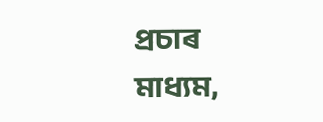প্ৰচাৰ মাধ্যম,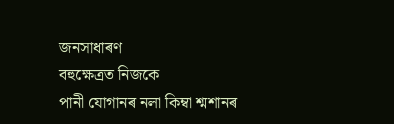জনসাধাৰণ
বহুক্ষেত্ৰত নিজকে
পানী যোগানৰ নলা কিম্বা শ্মশানৰ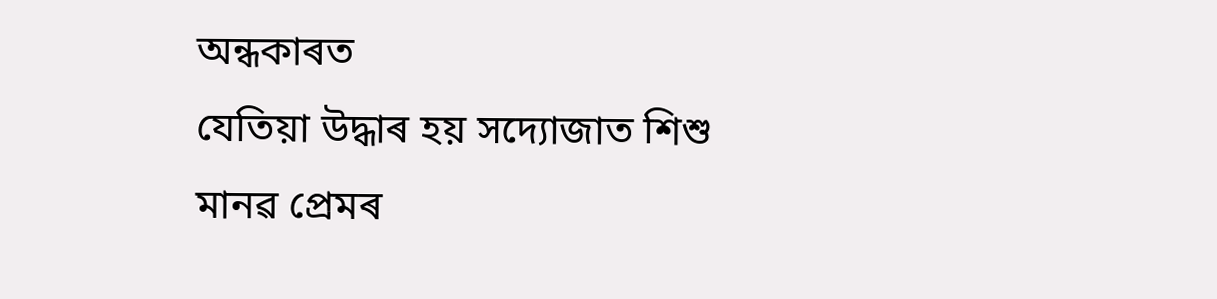অন্ধকাৰত
যেতিয়া উদ্ধাৰ হয় সদ্যোজাত শিশু
মানৱ প্ৰেমৰ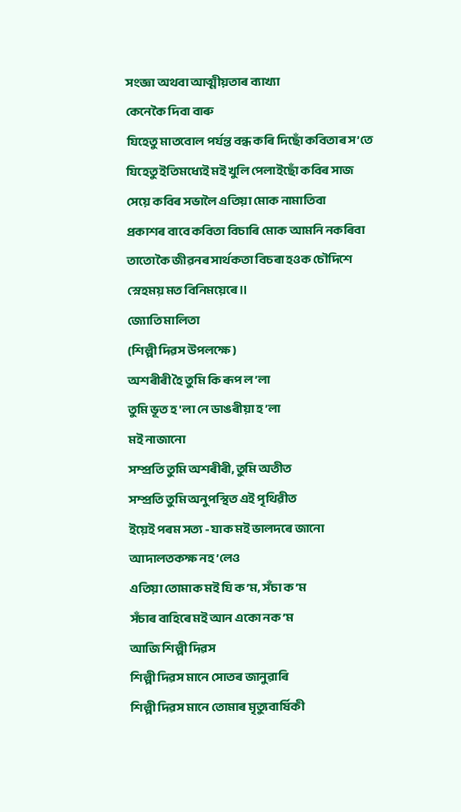সংজ্ঞা অথবা আত্মীয়তাৰ ব্যাখ্যা
কেনেকৈ দিবা বাৰু
যিহেতু মাতবোল পৰ্যন্ত বন্ধ কৰি দিছোঁ কবিতাৰ স’তে
যিহেতু ইতিমধ্যেই মই খুলি পেলাইছোঁ কবিৰ সাজ
সেয়ে কবিৰ সভালৈ এতিয়া মোক নামাতিবা
প্ৰকাশৰ বাবে কবিতা বিচাৰি মোক আমনি নকৰিবা
তাতোকৈ জীৱনৰ সাৰ্থকতা বিচৰা হওক চৌদিশে
স্নেহময় মত বিনিময়েৰে॥
জ্যোতি মালিতা
(শিল্পী দিৱস উপলক্ষে )
অশৰীৰী হৈ তুমি কি ৰূপ ল’লা
তুমি ভূত হ'লা নে ডাঙৰীয়া হ’লা
মই নাজানো
সম্প্ৰতি তুমি অশৰীৰী, তুমি অতীত
সম্প্ৰতি তুমি অনুপস্থিত এই পৃথিৱীত
ইয়েই পৰম সত্য - যাক মই ভালদৰে জানো
আদালতকক্ষ নহ’লেও
এতিয়া তোমাক মই যি ক’ম, সঁচা ক’ম
সঁচাৰ বাহিৰে মই আন একো নক’ম
আজি শিল্পী দিৱস
শিল্পী দিৱস মানে সোতৰ জানুৱাৰি
শিল্পী দিৱস মানে তোমাৰ মৃত্যুবাৰ্ষিকী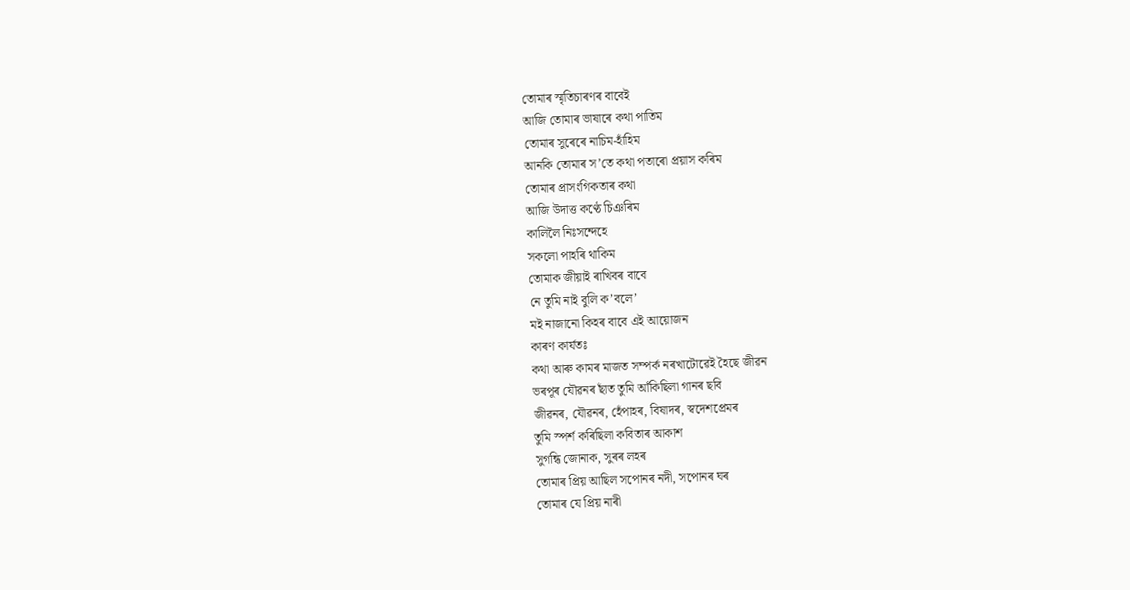তোমাৰ স্মৃতিচাৰণৰ বাবেই
আজি তোমাৰ ভাষাৰে কথা পাতিম
তোমাৰ সুৰেৰে নাচিম-হাঁহিম
আনকি তোমাৰ স’তে কথা পতাৰো প্ৰয়াস কৰিম
তোমাৰ প্ৰাসংগিকতাৰ কথা
আজি উদাত্ত কণ্ঠে চিঞৰিম
কালিলৈ নিঃসন্দেহে
সকলো পাহৰি থাকিম
তোমাক জীয়াই ৰাখিবৰ বাবে
নে তুমি নাই বুলি ক’বলে’
মই নাজানো কিহৰ বাবে এই আয়োজন
কাৰণ কাৰ্যতঃ
কথা আৰু কামৰ মাজত সম্পৰ্ক নৰখাটোৱেই হৈছে জীৱন
ভৰপূৰ যৌৱনৰ ছাঁত তুমি আঁকিছিলা গানৰ ছবি
জীৱনৰ, যৌৱনৰ, হেঁপাহৰ, বিষাদৰ, স্বদেশপ্ৰেমৰ
তুমি স্পৰ্শ কৰিছিলা কবিতাৰ আকাশ
সুগন্ধি জোনাক, সুৰৰ লহৰ
তোমাৰ প্ৰিয় আছিল সপোনৰ নদী, সপোনৰ ঘৰ
তোমাৰ যে প্রিয় নাৰী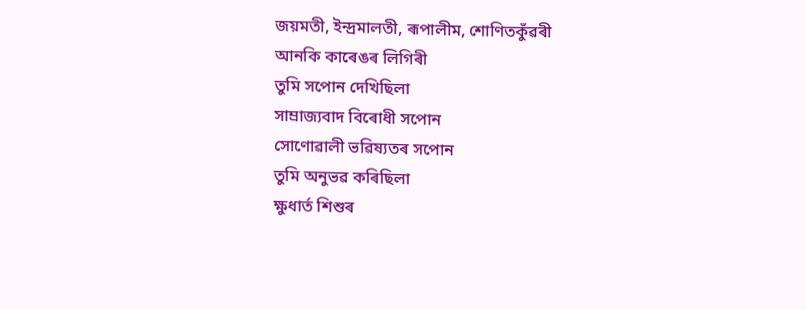জয়মতী, ইন্দ্ৰমালতী, ৰূপালীম, শোণিতকুঁৱৰী
আনকি কাৰেঙৰ লিগিৰী
তুমি সপোন দেখিছিলা
সাম্ৰাজ্যবাদ বিৰোধী সপোন
সোণোৱালী ভৱিষ্যতৰ সপোন
তুমি অনুভৱ কৰিছিলা
ক্ষুধার্ত শিশুৰ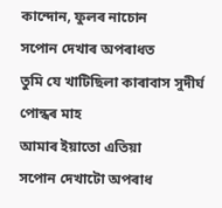কান্দোন, ফুলৰ নাচোন
সপোন দেখাৰ অপৰাধত
তুমি যে খাটিছিলা কাৰাবাস সুদীৰ্ঘ পোন্ধৰ মাহ
আমাৰ ইয়াতো এতিয়া
সপোন দেখাটো অপৰাধ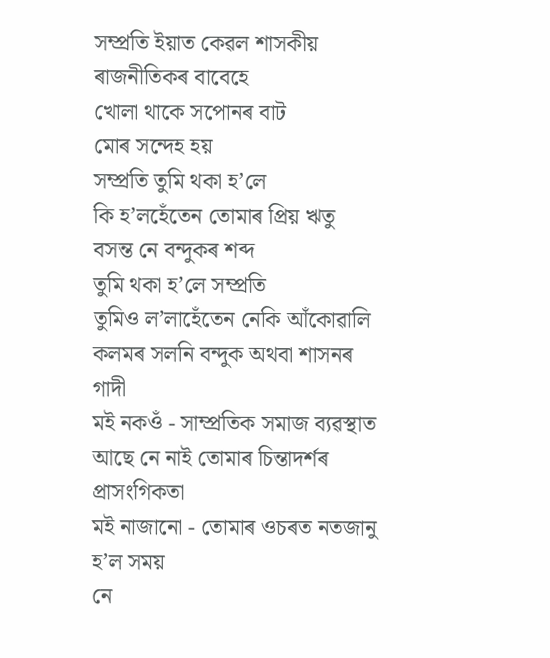সম্প্ৰতি ইয়াত কেৱল শাসকীয় ৰাজনীতিকৰ বাবেহে
খোলা থাকে সপোনৰ বাট
মোৰ সন্দেহ হয়
সম্প্ৰতি তুমি থকা হ’লে
কি হ’লহেঁতেন তোমাৰ প্ৰিয় ঋতু
বসন্ত নে বন্দুকৰ শব্দ
তুমি থকা হ’লে সম্প্ৰতি
তুমিও ল’লাহেঁতেন নেকি আঁকোৱালি
কলমৰ সলনি বন্দুক অথবা শাসনৰ গাদী
মই নকওঁ - সাম্প্ৰতিক সমাজ ব্যৱস্থাত
আছে নে নাই তোমাৰ চিন্তাদৰ্শৰ প্ৰাসংগিকতা
মই নাজানো - তোমাৰ ওচৰত নতজানু হ’ল সময়
নে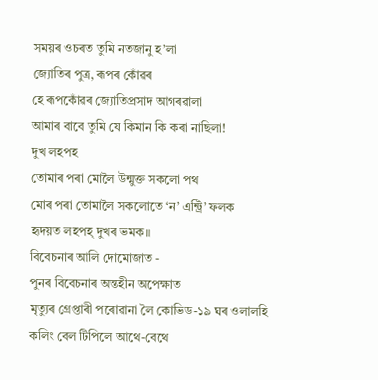সময়ৰ ওচৰত তুমি নতজানু হ’লা
জ্যোতিৰ পুত্ৰ, ৰূপৰ কোঁৱৰ
হে ৰূপকোঁৱৰ জ্যোতিপ্ৰসাদ আগৰৱালা
আমাৰ বাবে তুমি যে কিমান কি কৰা নাছিলা!
দুখ লহপহ
তোমাৰ পৰা মোলৈ উন্মুক্ত সকলো পথ
মোৰ পৰা তোমালৈ সকলোতে ‘ন’ এন্ট্ৰি’ ফলক
হৃদয়ত লহপহ্ দুখৰ ভমক॥
বিবেচনাৰ আলি দোমোজাত -
পুনৰ বিবেচনাৰ অন্তহীন অপেক্ষাত
মৃত্যুৰ গ্ৰেপ্তাৰী পৰোৱানা লৈ কোভিড-১৯ ঘৰ ওলালহি
কলিং বেল টিপিলে আথে-বেথে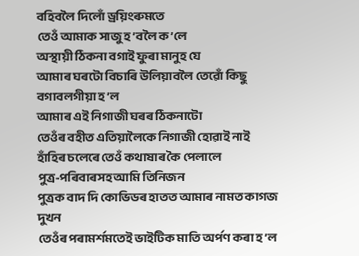বহিবলৈ দিলোঁ ড্ৰয়িংৰুমতে
তেওঁ আমাক সাজু হ’বলৈ ক’লে
অস্থায়ী ঠিকনা বগাই ফুৰা মানুহ যে
আমাৰ ঘৰটো বিচাৰি উলিয়াবলৈ তেৱোঁ কিছু বগাবলগীয়া হ’ল
আমাৰ এই নিগাজী ঘৰৰ ঠিকনাটো
তেওঁৰ বহীত এতিয়ালৈকে নিগাজী হোৱাই নাই
হাঁহিৰ চলেৰে তেওঁ কথাষাৰ কৈ পেলালে
পুত্ৰ-পৰিবাৰসহ আমি তিনিজন
পুত্ৰক বাদ দি কোভিডৰ হাতত আমাৰ নামত কাগজ দুখন
তেওঁৰ পৰামৰ্শমতেই ভাইটিক মাতি অৰ্পণ কৰা হ’ল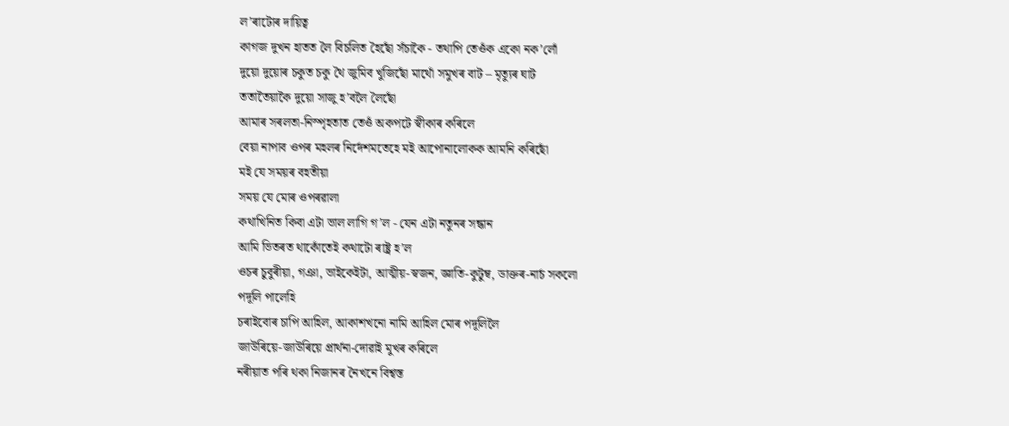ল’ৰাটোৰ দায়িত্ব
কাগজ দুখন হাতত লৈ বিচলিত হৈছোঁ সঁচাকৈ - তথাপি তেওঁক একো নক’লোঁ
দুয়ো দুয়োৰ চকুত চকু থৈ জুমিব খুজিছোঁ মাথোঁ সমুখৰ বাট – মৃত্যুৰ ঘাট
ততাতৈয়াকৈ দুয়ো সাজু হ’বলৈ লৈছোঁ
আমাৰ সৰলতা-নিস্পৃহতাত তেওঁ অকপটে স্বীকাৰ কৰিলে
বেয়া নাপাব ওপৰ মহলৰ নিৰ্দেশমতেহে মই আপোনালোকক আমনি কৰিছোঁ
মই যে সময়ৰ বহতীয়া
সময় যে মোৰ ওপৰৱালা
কথাখিনিত কিবা এটা ভাল লাগি গ’ল - যেন এটা নতুনৰ সন্ধান
আমি ভিতৰত থাকোঁতেই কথাটো ৰাষ্ট্ৰ হ’ল
ওচৰ চুবুৰীয়া, গঞা, ভাইকেইটা, আত্মীয়-স্বজন, জ্ঞাতি-কুটুম্ব, ডাক্তৰ-নাৰ্চ সকলো
পদূলি পালেহি
চৰাইবোৰ চাপি আহিল, আকাশখনো নামি আহিল মোৰ পদূলিলৈ
জাউৰিয়ে-জাউৰিয়ে প্ৰাৰ্থনা-দোৱাই মুখৰ কৰিলে
নৰীয়াত পৰি থকা নিজানৰ নৈখনে বিশ্বস্ত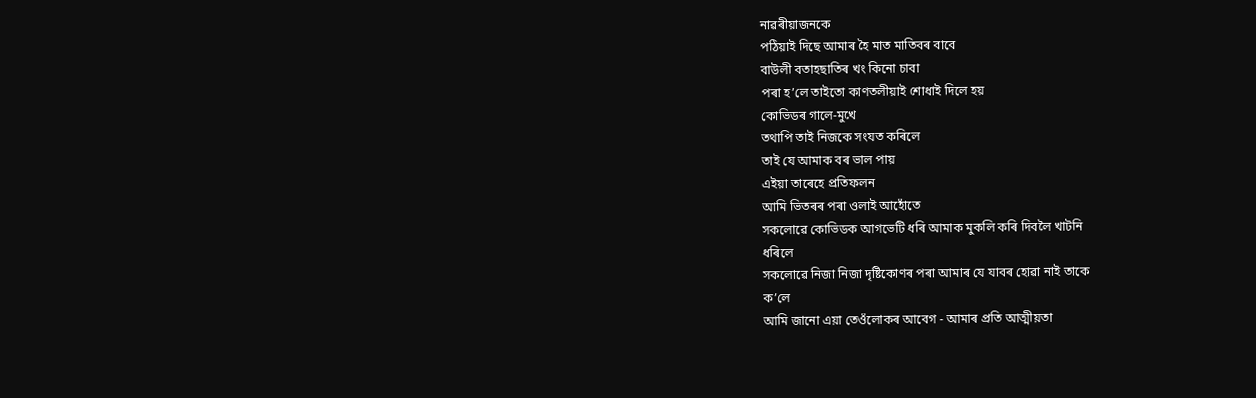নাৱৰীয়াজনকে
পঠিয়াই দিছে আমাৰ হৈ মাত মাতিবৰ বাবে
বাউলী বতাহছাতিৰ খং কিনো চাবা
পৰা হ’লে তাইতো কাণতলীয়াই শোধাই দিলে হয়
কোভিডৰ গালে-মুখে
তথাপি তাই নিজকে সংযত কৰিলে
তাই যে আমাক বৰ ভাল পায়
এইয়া তাৰেহে প্ৰতিফলন
আমি ভিতৰৰ পৰা ওলাই আহোঁতে
সকলোৱে কোভিডক আগভেটি ধৰি আমাক মুকলি কৰি দিবলৈ খাটনি
ধৰিলে
সকলোৱে নিজা নিজা দৃষ্টিকোণৰ পৰা আমাৰ যে যাবৰ হোৱা নাই তাকে
ক’লে
আমি জানো এয়া তেওঁলোকৰ আবেগ - আমাৰ প্ৰতি আত্মীয়তা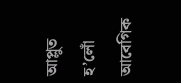আপ্লুত হ’লোঁ
আবেগিক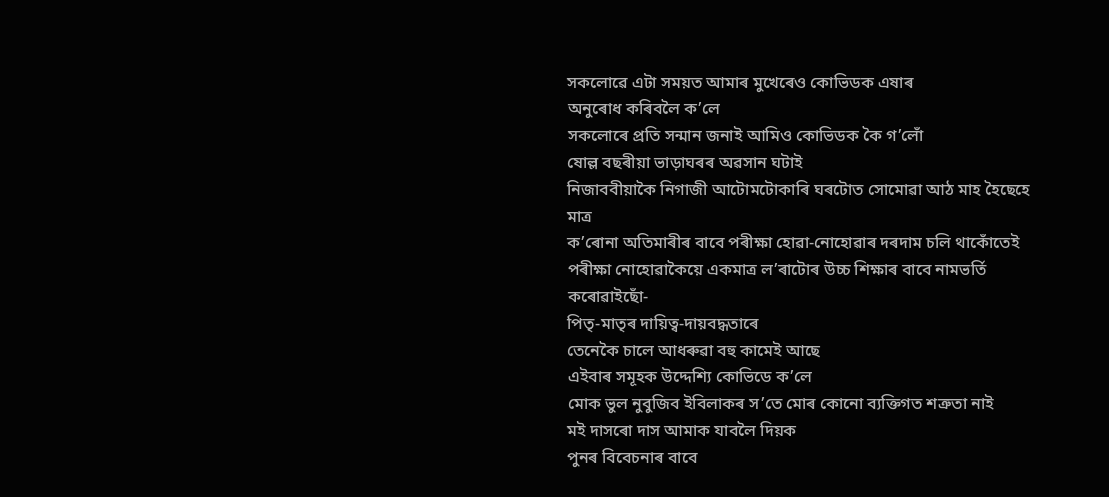সকলোৱে এটা সময়ত আমাৰ মুখেৰেও কোভিডক এষাৰ
অনুৰোধ কৰিবলৈ ক’লে
সকলোৰে প্ৰতি সন্মান জনাই আমিও কোভিডক কৈ গ’লোঁ
ষোল্ল বছৰীয়া ভাড়াঘৰৰ অৱসান ঘটাই
নিজাববীয়াকৈ নিগাজী আটোমটোকাৰি ঘৰটোত সোমোৱা আঠ মাহ হৈছেহে
মাত্ৰ
ক’ৰোনা অতিমাৰীৰ বাবে পৰীক্ষা হোৱা-নোহোৱাৰ দৰদাম চলি থাকোঁতেই
পৰীক্ষা নোহোৱাকৈয়ে একমাত্ৰ ল’ৰাটোৰ উচ্চ শিক্ষাৰ বাবে নামভৰ্তি
কৰোৱাইছোঁ-
পিতৃ-মাতৃৰ দায়িত্ব-দায়বদ্ধতাৰে
তেনেকৈ চালে আধৰুৱা বহু কামেই আছে
এইবাৰ সমূহক উদ্দেশ্যি কোভিডে ক’লে
মোক ভুল নুবুজিব ইবিলাকৰ স’তে মোৰ কোনো ব্যক্তিগত শত্ৰুতা নাই
মই দাসৰো দাস আমাক যাবলৈ দিয়ক
পুনৰ বিবেচনাৰ বাবে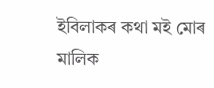ইবিলাকৰ কথা মই মোৰ মালিক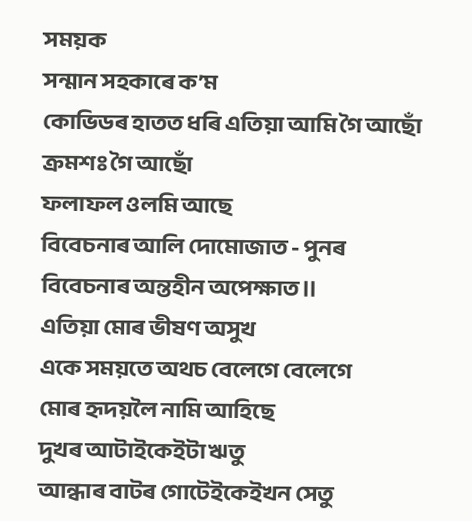সময়ক
সন্মান সহকাৰে ক’ম
কোভিডৰ হাতত ধৰি এতিয়া আমি গৈ আছোঁ ক্ৰমশঃ গৈ আছোঁ
ফলাফল ওলমি আছে
বিবেচনাৰ আলি দোমোজাত - পুনৰ বিবেচনাৰ অন্তহীন অপেক্ষাত॥
এতিয়া মোৰ ভীষণ অসুখ
একে সময়তে অথচ বেলেগে বেলেগে
মোৰ হৃদয়লৈ নামি আহিছে
দুখৰ আটাইকেইটা ঋতু
আন্ধাৰ বাটৰ গোটেইকেইখন সেতু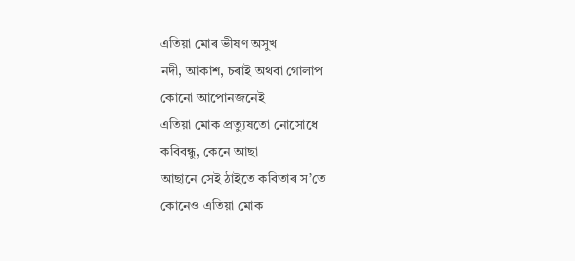এতিয়া মোৰ ভীষণ অসুখ
নদী, আকাশ, চৰাই অথবা গোলাপ
কোনো আপোনজনেই
এতিয়া মোক প্ৰত্যুষতো নোসোধে
কবিবন্ধু, কেনে আছা
আছানে সেই ঠাইতে কবিতাৰ স’তে
কোনেও এতিয়া মোক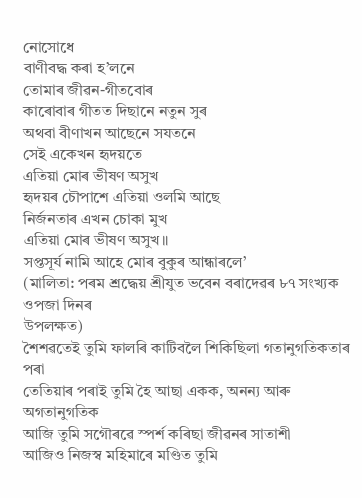নোসোধে
বাণীবদ্ধ কৰা হ’লনে
তোমাৰ জীৱন-গীতবোৰ
কাৰোবাৰ গীতত দিছানে নতুন সুৰ
অথবা বীণাখন আছেনে সযতনে
সেই একেখন হৃদয়তে
এতিয়া মোৰ ভীষণ অসুখ
হৃদয়ৰ চৌপাশে এতিয়া ওলমি আছে
নিৰ্জনতাৰ এখন চোকা মুখ
এতিয়া মোৰ ভীষণ অসুখ॥
সপ্তসূৰ্য নামি আহে মোৰ বুকুৰ আন্ধাৰলে’
(মালিতা: পৰম শ্ৰদ্ধেয় শ্ৰীযুত ভবেন বৰাদেৱৰ ৮৭ সংখ্যক ওপজা দিনৰ
উপলক্ষত)
শৈশৱতেই তুমি ফালৰি কাটিবলৈ শিকিছিলা গতানুগতিকতাৰ পৰা
তেতিয়াৰ পৰাই তুমি হৈ আছা একক, অনন্য আৰু অগতানুগতিক
আজি তুমি সগৌৰৱে স্পৰ্শ কৰিছা জীৱনৰ সাতাশী
আজিও নিজস্ব মহিমাৰে মণ্ডিত তুমি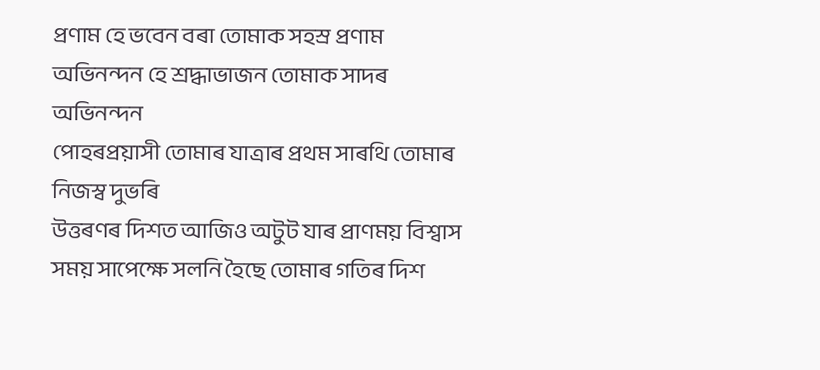প্ৰণাম হে ভবেন বৰা তোমাক সহস্ৰ প্ৰণাম
অভিনন্দন হে শ্ৰদ্ধাভাজন তোমাক সাদৰ অভিনন্দন
পোহৰপ্ৰয়াসী তোমাৰ যাত্ৰাৰ প্ৰথম সাৰথি তোমাৰ নিজস্ব দুভৰি
উত্তৰণৰ দিশত আজিও অটুট যাৰ প্ৰাণময় বিশ্বাস
সময় সাপেক্ষে সলনি হৈছে তোমাৰ গতিৰ দিশ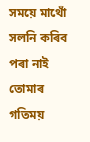সময়ে মাথোঁ সলনি কৰিব পৰা নাই তোমাৰ গতিময়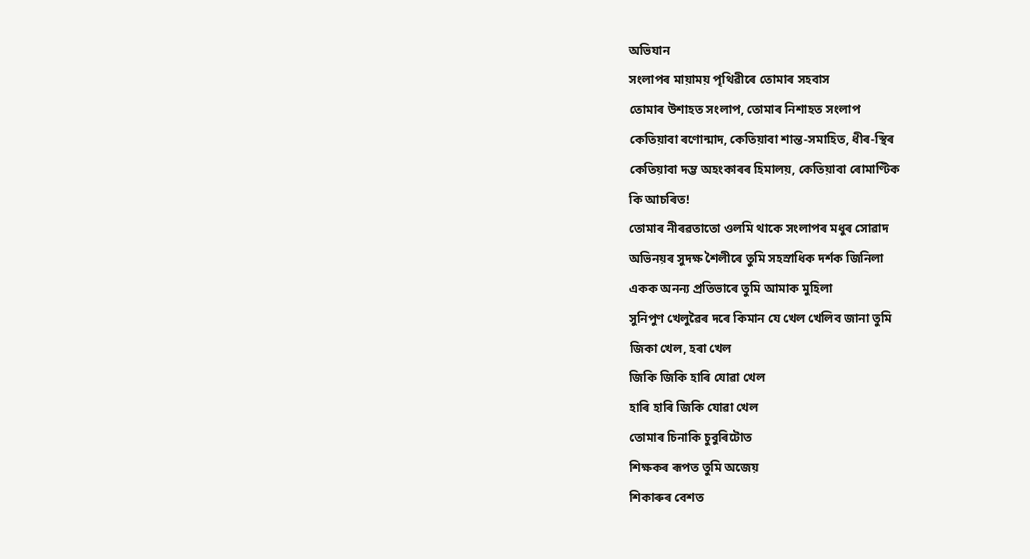অভিযান
সংলাপৰ মায়াময় পৃথিৱীৰে তোমাৰ সহবাস
তোমাৰ উশাহত সংলাপ, তোমাৰ নিশাহত সংলাপ
কেতিয়াবা ৰণোন্মাদ, কেতিয়াবা শান্ত-সমাহিত, ধীৰ-স্থিৰ
কেতিয়াবা দম্ভ অহংকাৰৰ হিমালয়, কেতিয়াবা ৰোমাণ্টিক
কি আচৰিত!
তোমাৰ নীৰৱতাতো ওলমি থাকে সংলাপৰ মধুৰ সোৱাদ
অভিনয়ৰ সুদক্ষ শৈলীৰে তুমি সহস্ৰাধিক দৰ্শক জিনিলা
একক অনন্য প্ৰতিভাৰে তুমি আমাক মুহিলা
সুনিপুণ খেলুৱৈৰ দৰে কিমান যে খেল খেলিব জানা তুমি
জিকা খেল, হৰা খেল
জিকি জিকি হাৰি যোৱা খেল
হাৰি হাৰি জিকি যোৱা খেল
তোমাৰ চিনাকি চুবুৰিটোত
শিক্ষকৰ ৰূপত তুমি অজেয়
শিকাৰুৰ বেশত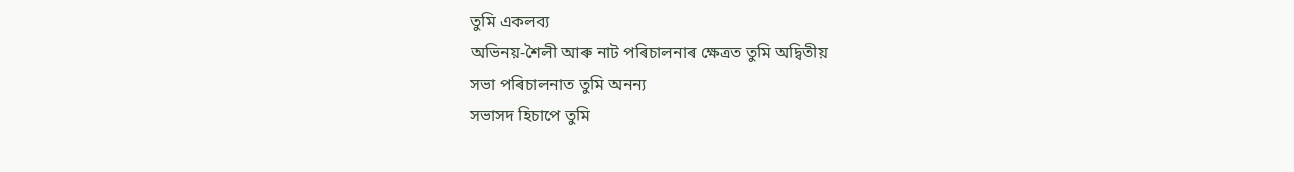তুমি একলব্য
অভিনয়-শৈলী আৰু নাট পৰিচালনাৰ ক্ষেত্ৰত তুমি অদ্বিতীয়
সভা পৰিচালনাত তুমি অনন্য
সভাসদ হিচাপে তুমি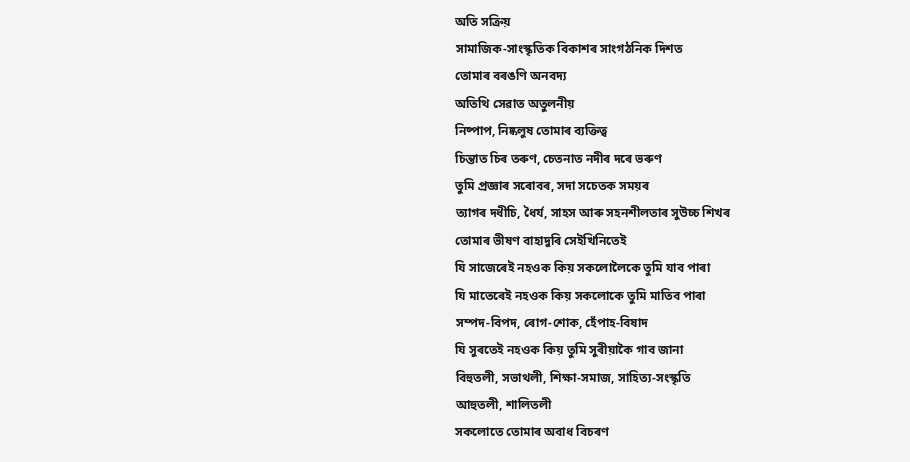অতি সক্ৰিয়
সামাজিক-সাংস্কৃতিক বিকাশৰ সাংগঠনিক দিশত
তোমাৰ বৰঙণি অনবদ্য
অতিথি সেৱাত অতুলনীয়
নিষ্পাপ, নিষ্কলুষ তোমাৰ ব্যক্তিত্ব
চিন্তাত চিৰ তৰুণ, চেতনাত নদীৰ দৰে ভৰুণ
তুমি প্ৰজ্ঞাৰ সৰোবৰ, সদা সচেতক সময়ৰ
ত্যাগৰ দধীচি, ধৈৰ্য, সাহস আৰু সহনশীলতাৰ সুউচ্চ শিখৰ
তোমাৰ ভীষণ বাহাদুৰি সেইখিনিতেই
যি সাজেৰেই নহওক কিয় সকলোলৈকে তুমি যাব পাৰা
যি মাতেৰেই নহওক কিয় সকলোকে তুমি মাতিব পাৰা
সম্পদ-বিপদ, ৰোগ-শোক, হেঁপাহ-বিষাদ
যি সুৰতেই নহওক কিয় তুমি সুৰীয়াকৈ গাব জানা
বিহুতলী, সভাথলী, শিক্ষা-সমাজ, সাহিত্য-সংস্কৃতি
আহুতলী, শালিতলী
সকলোতে তোমাৰ অবাধ বিচৰণ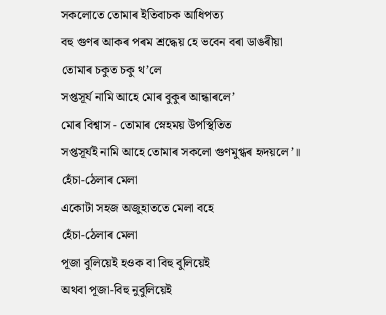সকলোতে তোমাৰ ইতিবাচক আধিপত্য
বহু গুণৰ আকৰ পৰম শ্ৰদ্ধেয় হে ভবেন বৰা ডাঙৰীয়া
তোমাৰ চকুত চকু থ’লে
সপ্তসূৰ্য নামি আহে মোৰ বুকুৰ আন্ধাৰলে’
মোৰ বিশ্বাস - তোমাৰ স্নেহময় উপস্থিতিত
সপ্তসূৰ্যই নামি আহে তোমাৰ সকলো গুণমুগ্ধৰ হৃদয়লে’॥
হেঁচা-ঠেলাৰ মেলা
একোটা সহজ অজুহাততে মেলা বহে
হেঁচা-ঠেলাৰ মেলা
পূজা বুলিয়েই হওক বা বিহু বুলিয়েই
অথবা পূজা-বিহু নুবুলিয়েই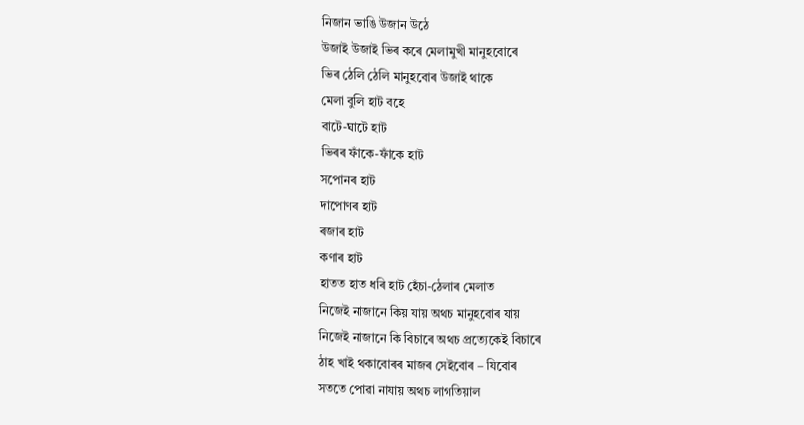নিজান ভাঙি উজান উঠে
উজাই উজাই ভিৰ কৰে মেলামুখী মানুহবোৰে
ভিৰ ঠেলি ঠেলি মানুহবোৰ উজাই থাকে
মেলা বুলি হাট বহে
বাটে-ঘাটে হাট
ভিৰৰ ফাঁকে-ফাঁকে হাট
সপোনৰ হাট
দাপোণৰ হাট
ৰজাৰ হাট
কণাৰ হাট
হাতত হাত ধৰি হাট হেঁচা-ঠেলাৰ মেলাত
নিজেই নাজানে কিয় যায় অথচ মানুহবোৰ যায়
নিজেই নাজানে কি বিচাৰে অথচ প্ৰত্যেকেই বিচাৰে
ঠাহ খাই থকাবোৰৰ মাজৰ সেইবোৰ – যিবোৰ
সততে পোৱা নাযায় অথচ লাগতিয়াল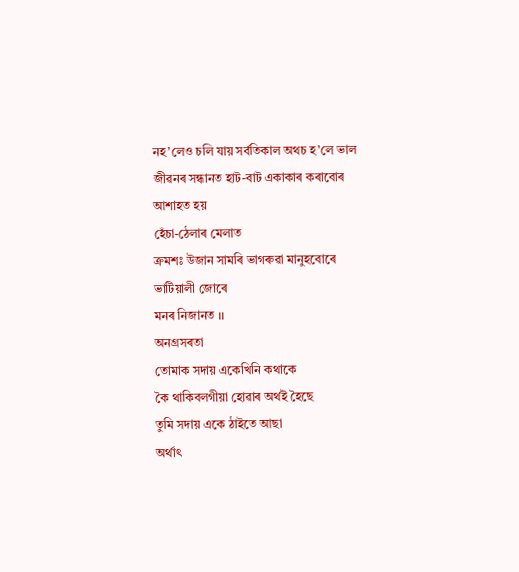নহ’লেও চলি যায় সৰ্বতিকাল অথচ হ’লে ভাল
জীৱনৰ সন্ধানত হাট-বাট একাকাৰ কৰাবোৰ
আশাহত হয়
হেঁচা-ঠেলাৰ মেলাত
ক্রমশঃ উজান সামৰি ভাগৰুৱা মানুহবোৰে
ভাটিয়ালী জোৰে
মনৰ নিজানত ।।
অনগ্ৰসৰতা
তোমাক সদায় একেখিনি কথাকে
কৈ থাকিবলগীয়া হোৱাৰ অৰ্থই হৈছে
তুমি সদায় একে ঠাইতে আছা
অৰ্থাৎ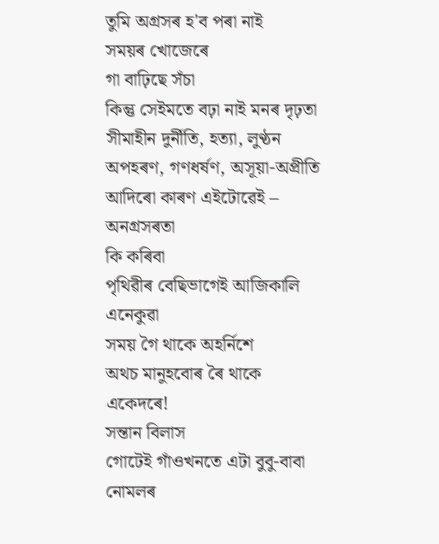তুমি অগ্ৰসৰ হ'ব পৰা নাই
সময়ৰ খোজেৰে
গা বাঢ়িছে সঁচা
কিন্তু সেইমতে বঢ়া নাই মনৰ দৃঢ়তা
সীমাহীন দুর্নীতি, হত্যা, লুণ্ঠন
অপহৰণ, গণধর্ষণ, অসূয়া-অপ্রীতি
আদিৰো কাৰণ এইটোৱেই – অনগ্ৰসৰতা
কি কৰিবা
পৃথিৱীৰ বেছিভাগেই আজিকালি এনেকুৱা
সময় গৈ থাকে অহৰ্নিশে
অথচ মানুহবোৰ ৰৈ থাকে
একেদৰে!
সন্তান বিলাস
গোটেই গাঁওখনতে এটা বুবু-বাবা
নোমলৰ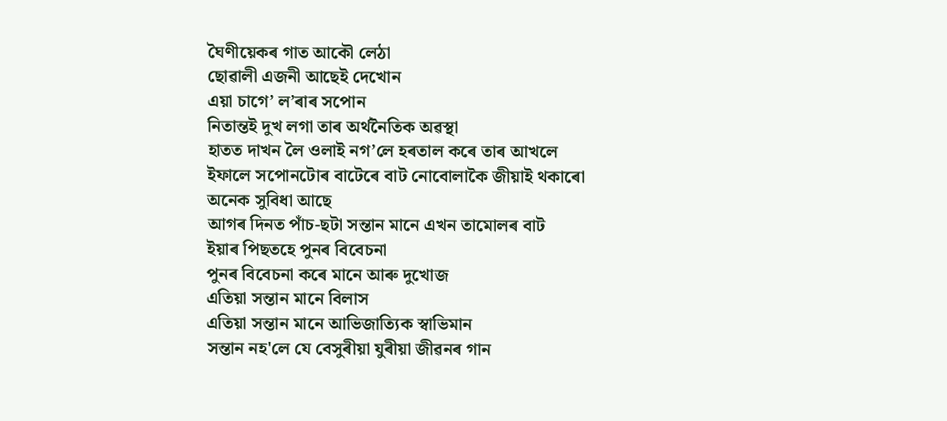ঘৈণীয়েকৰ গাত আকৌ লেঠা
ছোৱালী এজনী আছেই দেখোন
এয়া চাগে’ ল’ৰাৰ সপোন
নিতান্তই দুখ লগা তাৰ অৰ্থনৈতিক অৱস্থা
হাতত দাখন লৈ ওলাই নগ’লে হৰতাল কৰে তাৰ আখলে
ইফালে সপোনটোৰ বাটেৰে বাট নোবোলাকৈ জীয়াই থকাৰো
অনেক সুবিধা আছে
আগৰ দিনত পাঁচ-ছটা সন্তান মানে এখন তামোলৰ বাট
ইয়াৰ পিছতহে পুনৰ বিবেচনা
পুনৰ বিবেচনা কৰে মানে আৰু দুখোজ
এতিয়া সন্তান মানে বিলাস
এতিয়া সন্তান মানে আভিজাত্যিক স্বাভিমান
সন্তান নহ'লে যে বেসুৰীয়া যুৰীয়া জীৱনৰ গান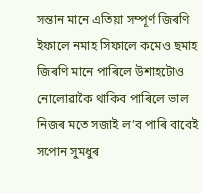সন্তান মানে এতিয়া সম্পূৰ্ণ জিৰণি
ইফালে নমাহ সিফালে কমেও ছমাহ
জিৰণি মানে পাৰিলে উশাহটোও নোলোৱাকৈ থাকিব পাৰিলে ভাল
নিজৰ মতে সজাই ল’ব পাৰি বাবেই সপোন সুমধুৰ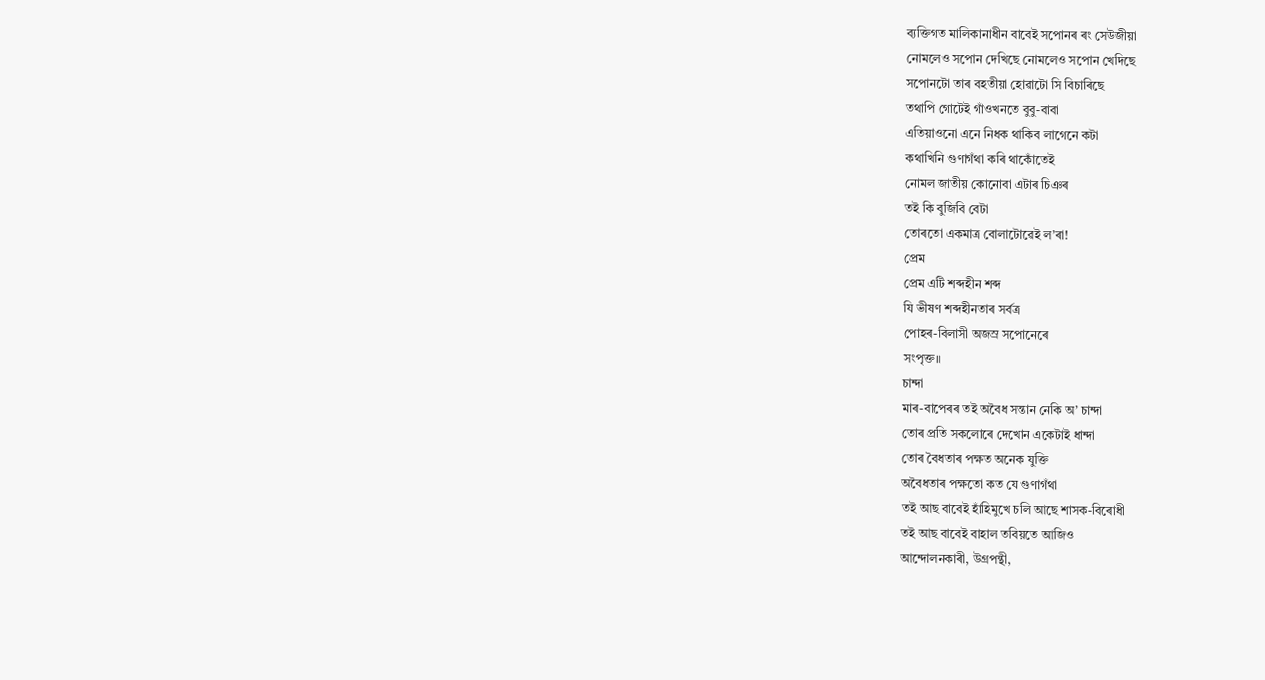ব্যক্তিগত মালিকানাধীন বাবেই সপোনৰ ৰং সেউজীয়া
নোমলেও সপোন দেখিছে নোমলেও সপোন খেদিছে
সপোনটো তাৰ বহতীয়া হোৱাটো সি বিচাৰিছে
তথাপি গোটেই গাঁওখনতে বুবু-বাবা
এতিয়াওনো এনে নিধক থাকিব লাগেনে কটা
কথাখিনি গুণাগঁথা কৰি থাকোঁতেই
নোমল জাতীয় কোনোবা এটাৰ চিঞৰ
তই কি বুজিবি বেটা
তোৰতো একমাত্ৰ বোলাটোৱেই ল’ৰা!
প্ৰেম
প্ৰেম এটি শব্দহীন শব্দ
যি ভীষণ শব্দহীনতাৰ সৰ্বত্ৰ
পোহৰ-বিলাসী অজস্ৰ সপোনেৰে
সংপৃক্ত॥
চান্দা
মাৰ-বাপেৰৰ তই অবৈধ সন্তান নেকি অ’ চান্দা
তোৰ প্ৰতি সকলোৰে দেখোন একেটাই ধান্দা
তোৰ বৈধতাৰ পক্ষত অনেক যুক্তি
অবৈধতাৰ পক্ষতো কত যে গুণাগঁথা
তই আছ বাবেই হাঁহিমুখে চলি আছে শাসক-বিৰোধী
তই আছ বাবেই বাহাল তবিয়তে আজিও
আন্দোলনকাৰী, উগ্ৰপন্থী,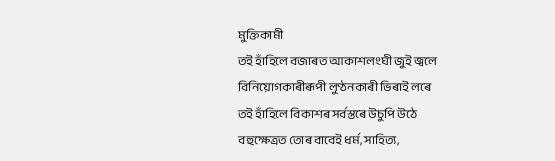মুক্তিকামী
তই হাঁহিলে বজাৰত আকাশলংঘী জুই জ্বলে
বিনিয়োগকাৰীৰূপী লুণ্ঠনকাৰী ভিৰাই লৰে
তই হাঁহিলে বিকাশৰ সৰ্বস্তৰে উচুপি উঠে
বহুক্ষেত্ৰত তোৰ বাবেই ধৰ্ম, সাহিত্য,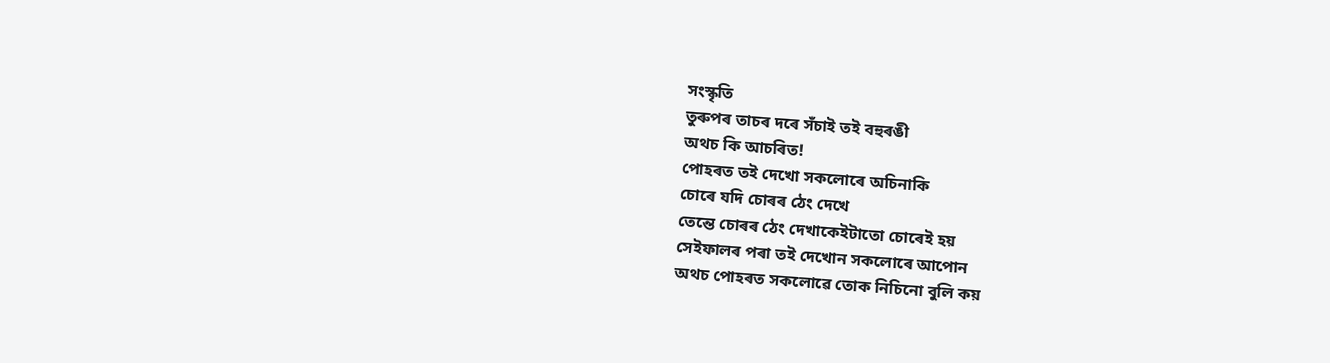সংস্কৃতি
তুৰুপৰ তাচৰ দৰে সঁচাই তই বহুৰঙী
অথচ কি আচৰিত!
পোহৰত তই দেখো সকলোৰে অচিনাকি
চোৰে যদি চোৰৰ ঠেং দেখে
তেন্তে চোৰৰ ঠেং দেখাকেইটাতো চোৰেই হয়
সেইফালৰ পৰা তই দেখোন সকলোৰে আপোন
অথচ পোহৰত সকলোৱে তোক নিচিনো বুলি কয়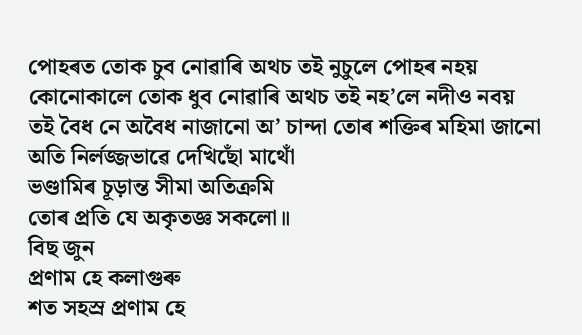পোহৰত তোক চুব নোৱাৰি অথচ তই নুচুলে পোহৰ নহয়
কোনোকালে তোক ধুব নোৱাৰি অথচ তই নহ’লে নদীও নবয়
তই বৈধ নে অবৈধ নাজানো অ’ চান্দা তোৰ শক্তিৰ মহিমা জানো
অতি নিৰ্লজ্জভাৱে দেখিছোঁ মাথোঁ
ভণ্ডামিৰ চূড়ান্ত সীমা অতিক্ৰমি
তোৰ প্ৰতি যে অকৃতজ্ঞ সকলো॥
বিছ জুন
প্ৰণাম হে কলাগুৰু
শত সহস্ৰ প্ৰণাম হে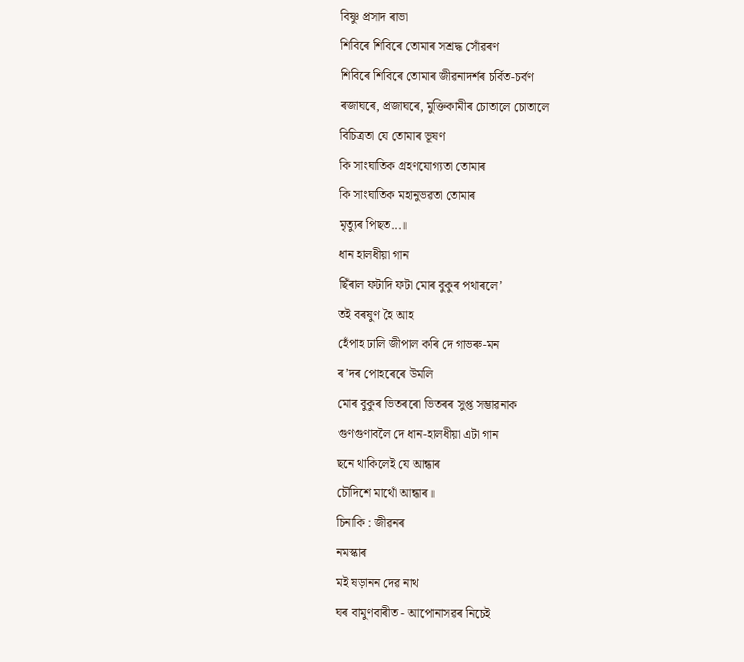বিষ্ণু প্ৰসাদ ৰাভা
শিবিৰে শিবিৰে তোমাৰ সশ্ৰদ্ধ সোঁৱৰণ
শিবিৰে শিবিৰে তোমাৰ জীৱনাদৰ্শৰ চৰ্বিত-চৰ্বণ
ৰজাঘৰে, প্ৰজাঘৰে, মুক্তিকামীৰ চোতালে চোতালে
বিচিত্ৰতা যে তোমাৰ ভূষণ
কি সাংঘাতিক গ্ৰহণযোগ্যতা তোমাৰ
কি সাংঘাতিক মহানুভৱতা তোমাৰ
মৃত্যুৰ পিছত...॥
ধান হালধীয়া গান
ছিঁৰাল ফটাদি ফটা মোৰ বুকুৰ পথাৰলে’
তই বৰষুণ হৈ আহ
হেঁপাহ ঢালি জীপাল কৰি দে গাভৰু-মন
ৰ’দৰ পোহৰেৰে উমলি
মোৰ বুকুৰ ভিতৰৰো ভিতৰৰ সুপ্ত সম্ভাৱনাক
গুণগুণাবলৈ দে ধান-হালধীয়া এটা গান
ছনে থাকিলেই যে আন্ধাৰ
চৌদিশে মাথোঁ আন্ধাৰ॥
চিনাকি : জীৱনৰ
নমস্কাৰ
মই ষড়ানন দেৱ নাথ
ঘৰ বামুণবাৰীত - আপোনাসৱৰ নিচেই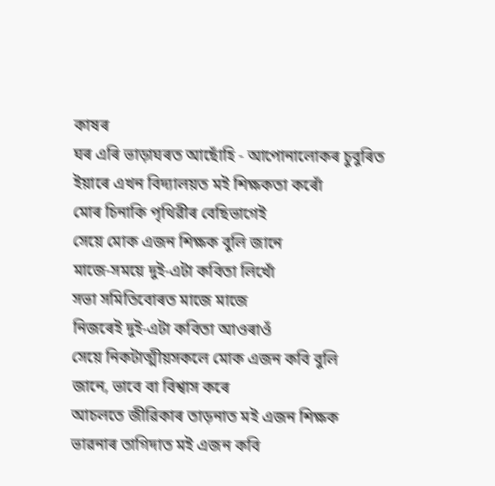কাষৰ
ঘৰ এৰি ভাড়াঘৰত আছোঁহি - আপোনালোকৰ চুবুৰিত
ইয়াৰে এখন বিদ্যালয়ত মই শিক্ষকতা কৰোঁ
মোৰ চিনাকি পৃথিৱীৰ বেছিভাগেই
সেয়ে মোক এজন শিক্ষক বুলি জানে
মাজে-সময়ে দুই-এটা কবিতা লিখোঁ
সভা সমিতিবোৰত মাজে মাজে
নিজৰেই দুই-এটা কবিতা আওৰাওঁ
সেয়ে নিকটাত্মীয়সকলে মোক এজন কবি বুলি
জানে, ভাবে বা বিশ্বাস কৰে
আচলতে জীৱিকাৰ তাড়নাত মই এজন শিক্ষক
ভাৱনাৰ তাগিদাত মই এজন কবি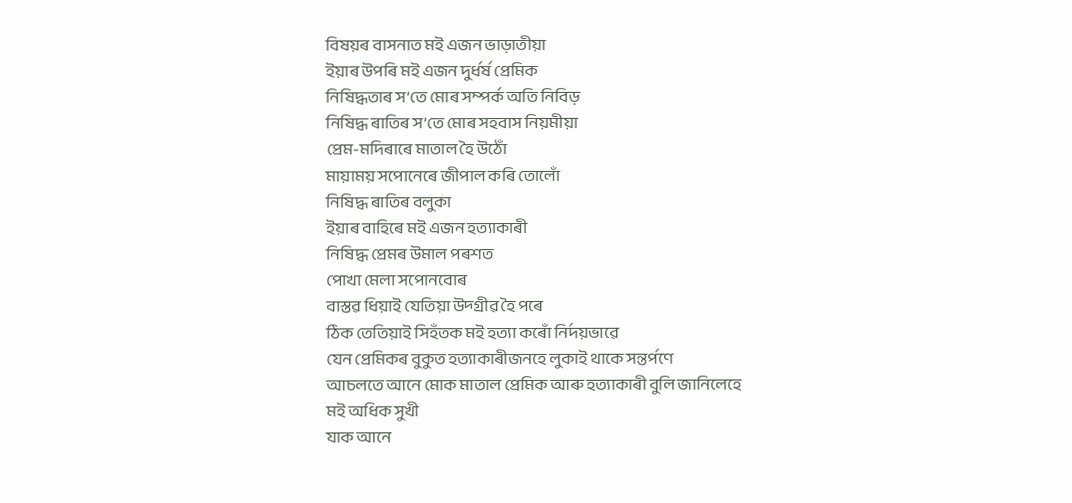বিষয়ৰ বাসনাত মই এজন ভাড়াতীয়া
ইয়াৰ উপৰি মই এজন দুৰ্ধৰ্ষ প্ৰেমিক
নিষিদ্ধতাৰ স’তে মোৰ সম্পৰ্ক অতি নিবিড়
নিষিদ্ধ ৰাতিৰ স’তে মোৰ সহবাস নিয়মীয়া
প্ৰেম-মদিৰাৰে মাতাল হৈ উঠোঁ
মায়াময় সপোনেৰে জীপাল কৰি তোলোঁ
নিষিদ্ধ ৰাতিৰ বলুকা
ইয়াৰ বাহিৰে মই এজন হত্যাকাৰী
নিষিদ্ধ প্ৰেমৰ উমাল পৰশত
পোখা মেলা সপোনবোৰ
বাস্তৱ ধিয়াই যেতিয়া উদ্গ্ৰীৱ হৈ পৰে
ঠিক তেতিয়াই সিহঁতক মই হত্যা কৰোঁ নিৰ্দয়ভাৱে
যেন প্ৰেমিকৰ বুকুত হত্যাকাৰীজনহে লুকাই থাকে সন্তৰ্পণে
আচলতে আনে মোক মাতাল প্ৰেমিক আৰু হত্যাকাৰী বুলি জানিলেহে
মই অধিক সুখী
যাক আনে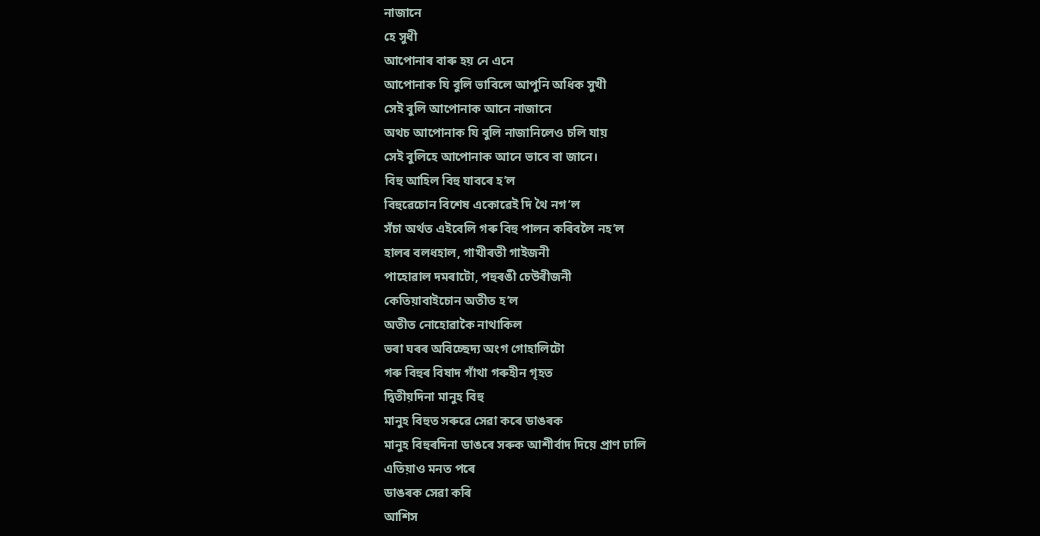নাজানে
হে সুধী
আপোনাৰ বাৰু হয় নে এনে
আপোনাক যি বুলি ভাবিলে আপুনি অধিক সুখী
সেই বুলি আপোনাক আনে নাজানে
অথচ আপোনাক যি বুলি নাজানিলেও চলি যায়
সেই বুলিহে আপোনাক আনে ভাবে বা জানে।
বিহু আহিল বিহু যাবৰে হ’ল
বিহুৱেচোন বিশেষ একোৱেই দি থৈ নগ’ল
সঁচা অৰ্থত এইবেলি গৰু বিহু পালন কৰিবলৈ নহ’ল
হালৰ বলধহাল, গাখীৰতী গাইজনী
পাহোৱাল দমৰাটো, পহুৰঙী চেউৰীজনী
কেতিয়াবাইচোন অতীত হ’ল
অতীত নোহোৱাকৈ নাথাকিল
ভৰা ঘৰৰ অবিচ্ছেদ্য অংগ গোহালিটো
গৰু বিহুৰ বিষাদ গাঁথা গৰুহীন গৃহত
দ্বিতীয়দিনা মানুহ বিহু
মানুহ বিহুত সৰুৱে সেৱা কৰে ডাঙৰক
মানুহ বিহুৰদিনা ডাঙৰে সৰুক আশীৰ্বাদ দিয়ে প্ৰাণ ঢালি
এতিয়াও মনত পৰে
ডাঙৰক সেৱা কৰি
আশিস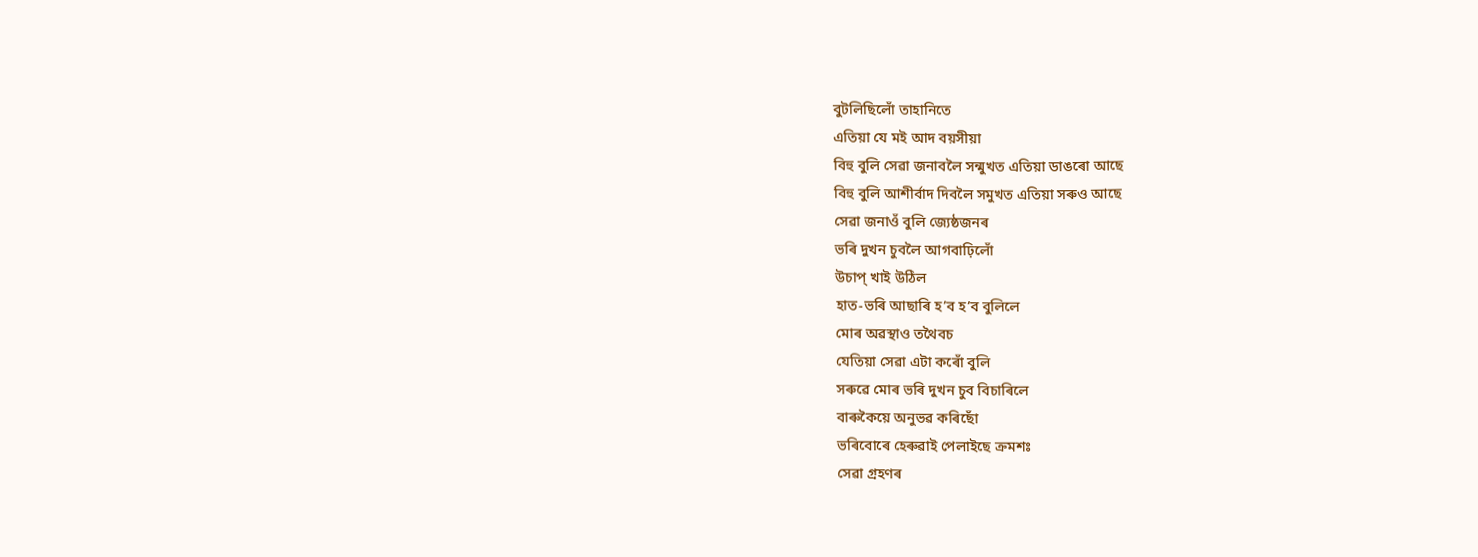বুটলিছিলোঁ তাহানিতে
এতিয়া যে মই আদ বয়সীয়া
বিহু বুলি সেৱা জনাবলৈ সন্মুখত এতিয়া ডাঙৰো আছে
বিহু বুলি আশীৰ্বাদ দিবলৈ সমুখত এতিয়া সৰুও আছে
সেৱা জনাওঁ বুলি জ্যেষ্ঠজনৰ
ভৰি দুখন চুবলৈ আগবাঢ়িলোঁ
উচাপ্ খাই উঠিল
হাত-ভৰি আছাৰি হ’ব হ’ব বুলিলে
মোৰ অৱস্থাও তথৈবচ
যেতিয়া সেৱা এটা কৰোঁ বুলি
সৰুৱে মোৰ ভৰি দুখন চুব বিচাৰিলে
বাৰুকৈয়ে অনুভৱ কৰিছোঁ
ভৰিবোৰে হেৰুৱাই পেলাইছে ক্রমশঃ
সেৱা গ্ৰহণৰ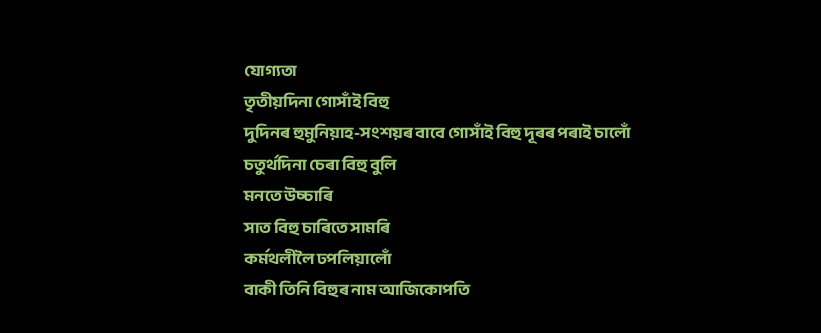যোগ্যতা
তৃতীয়দিনা গোসাঁই বিহু
দুদিনৰ হুমুনিয়াহ-সংশয়ৰ বাবে গোসাঁই বিহু দূৰৰ পৰাই চালোঁ
চতুর্থদিনা চেৰা বিহু বুলি
মনতে উচ্চাৰি
সাত বিহু চাৰিতে সামৰি
কর্মথলীলৈ ঢপলিয়ালোঁ
বাকী তিনি বিহুৰ নাম আজিকোপতি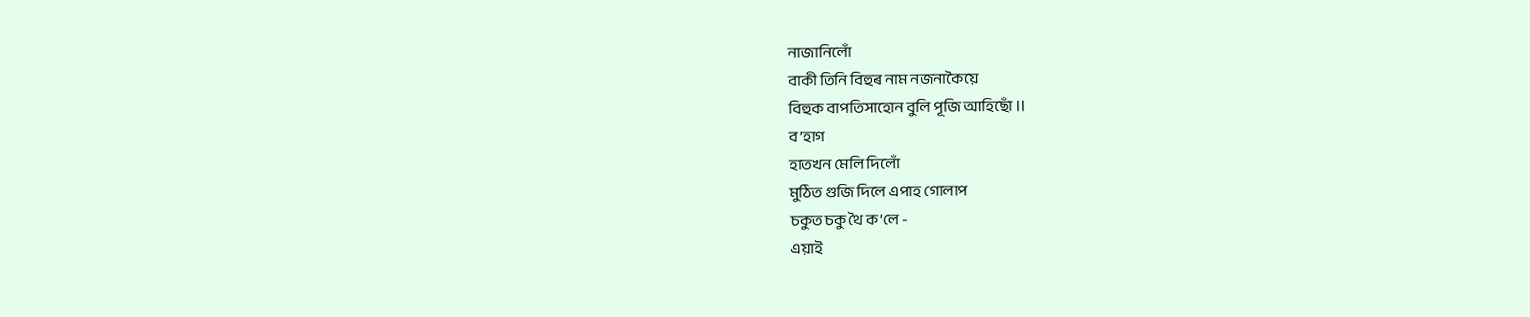নাজানিলোঁ
বাকী তিনি বিহুৰ নাম নজনাকৈয়ে
বিহুক বাপতিসাহোন বুলি পূজি আহিছোঁ ।।
ব’হাগ
হাতখন মেলি দিলোঁ
মুঠিত গুজি দিলে এপাহ গোলাপ
চকুত চকু থৈ ক’লে -
এয়াই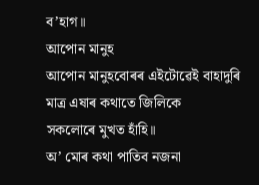ব’হাগ॥
আপোন মানুহ
আপোন মানুহবোৰৰ এইটোৱেই বাহাদুৰি
মাত্ৰ এষাৰ কথাতে জিলিকে
সকলোৰে মুখত হাঁহি॥
অ’ মোৰ কথা পাতিব নজনা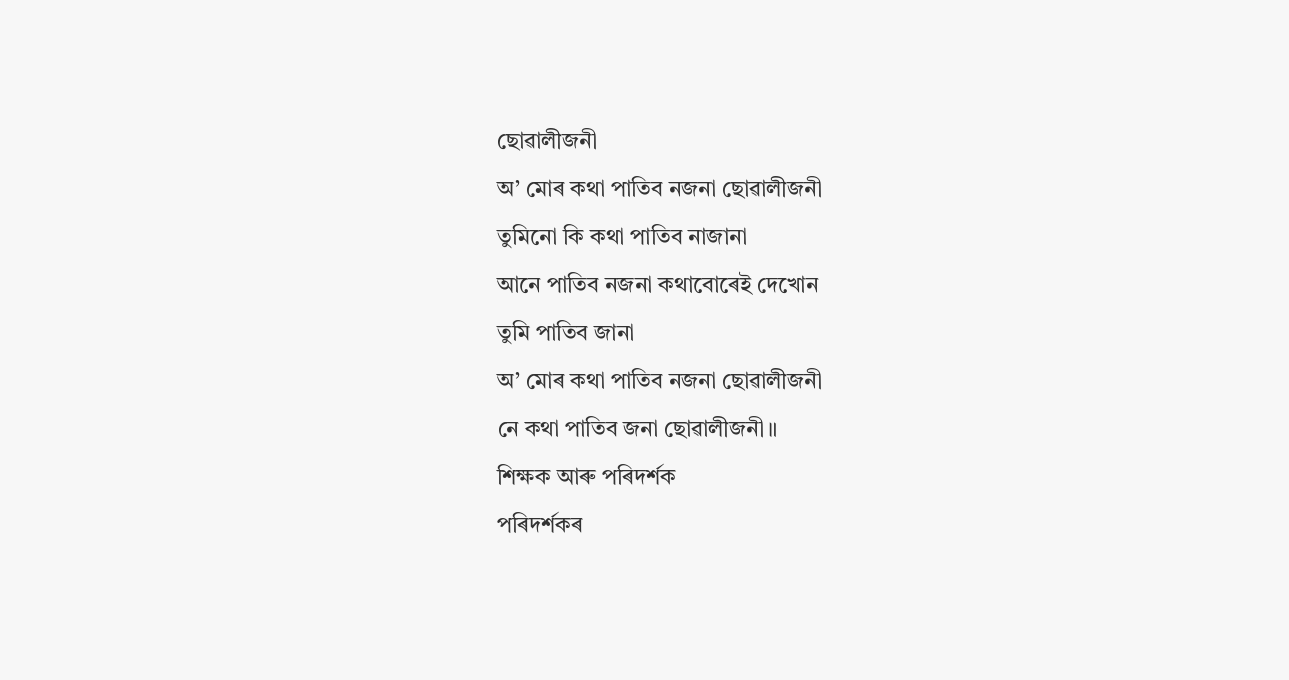ছোৱালীজনী
অ’ মোৰ কথা পাতিব নজনা ছোৱালীজনী
তুমিনো কি কথা পাতিব নাজানা
আনে পাতিব নজনা কথাবোৰেই দেখোন
তুমি পাতিব জানা
অ’ মোৰ কথা পাতিব নজনা ছোৱালীজনী
নে কথা পাতিব জনা ছোৱালীজনী॥
শিক্ষক আৰু পৰিদৰ্শক
পৰিদৰ্শকৰ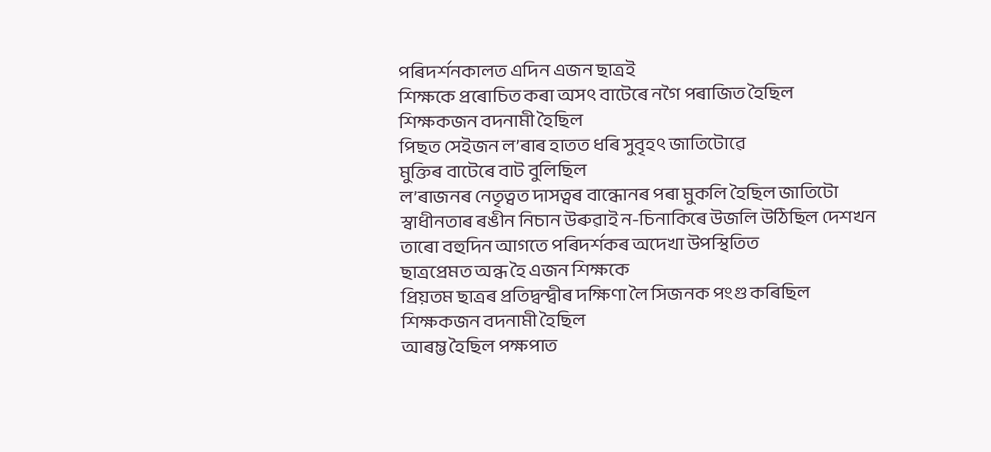পৰিদৰ্শনকালত এদিন এজন ছাত্ৰই
শিক্ষকে প্ৰৰোচিত কৰা অসৎ বাটেৰে নগৈ পৰাজিত হৈছিল
শিক্ষকজন বদনামী হৈছিল
পিছত সেইজন ল’ৰাৰ হাতত ধৰি সুবৃহৎ জাতিটোৱে
মুক্তিৰ বাটেৰে বাট বুলিছিল
ল’ৰাজনৰ নেতৃত্বত দাসত্বৰ বান্ধোনৰ পৰা মুকলি হৈছিল জাতিটো
স্বাধীনতাৰ ৰঙীন নিচান উৰুৱাই ন-চিনাকিৰে উজলি উঠিছিল দেশখন
তাৰো বহুদিন আগতে পৰিদৰ্শকৰ অদেখা উপস্থিতিত
ছাত্ৰপ্ৰেমত অন্ধ হৈ এজন শিক্ষকে
প্ৰিয়তম ছাত্ৰৰ প্ৰতিদ্বন্দ্বীৰ দক্ষিণা লৈ সিজনক পংগু কৰিছিল
শিক্ষকজন বদনামী হৈছিল
আৰম্ভ হৈছিল পক্ষপাত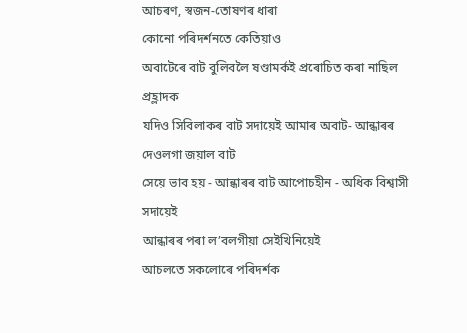আচৰণ, স্বজন-তোষণৰ ধাৰা
কোনো পৰিদৰ্শনতে কেতিয়াও
অবাটেৰে বাট বুলিবলৈ ষণ্ডামৰ্কই প্ৰৰোচিত কৰা নাছিল প্ৰহ্লাদক
যদিও সিবিলাকৰ বাট সদায়েই আমাৰ অবাট- আন্ধাৰৰ দেওলগা জয়াল বাট
সেয়ে ভাব হয় - আন্ধাৰৰ বাট আপোচহীন - অধিক বিশ্বাসী সদায়েই
আন্ধাৰৰ পৰা ল’বলগীয়া সেইখিনিয়েই
আচলতে সকলোৰে পৰিদৰ্শক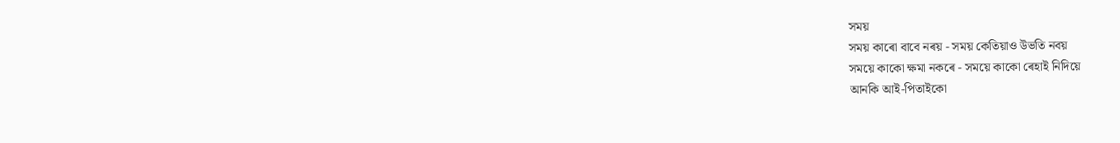সময়
সময় কাৰো বাবে নৰয় - সময় কেতিয়াও উভতি নবয়
সময়ে কাকো ক্ষমা নকৰে - সময়ে কাকো ৰেহাই নিদিয়ে
আনকি আই-পিতাইকো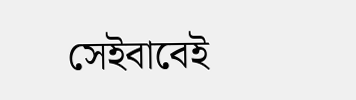সেইবাবেই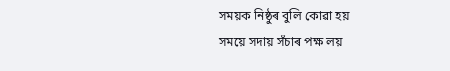সময়ক নিষ্ঠুৰ বুলি কোৱা হয়
সময়ে সদায় সঁচাৰ পক্ষ লয়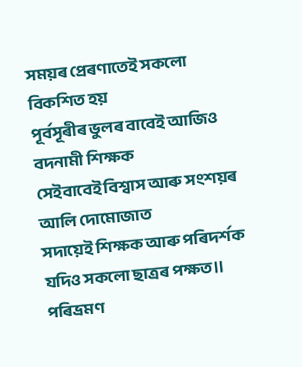সময়ৰ প্ৰেৰণাতেই সকলো বিকশিত হয়
পূৰ্বসূৰীৰ ভুলৰ বাবেই আজিও বদনামী শিক্ষক
সেইবাবেই বিশ্বাস আৰু সংশয়ৰ আলি দোমোজাত
সদায়েই শিক্ষক আৰু পৰিদৰ্শক
যদিও সকলো ছাত্ৰৰ পক্ষত॥
পৰিভ্ৰমণ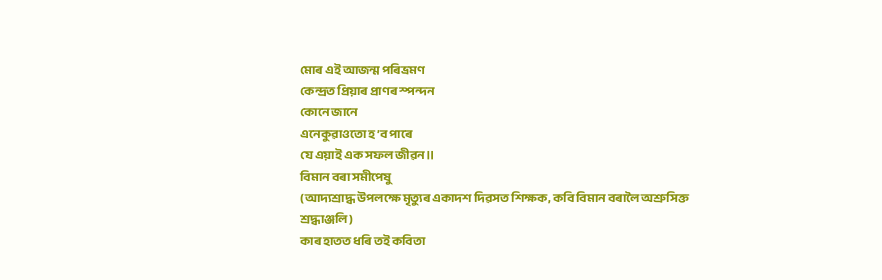মোৰ এই আজন্ম পৰিভ্ৰমণ
কেন্দ্ৰত প্ৰিয়াৰ প্ৰাণৰ স্পন্দন
কোনে জানে
এনেকুৱাওতো হ’ব পাৰে
যে এয়াই এক সফল জীৱন॥
বিমান বৰা সমীপেষু
(আদ্যশ্ৰাদ্ধ উপলক্ষে মৃত্যুৰ একাদশ দিৱসত শিক্ষক, কবি বিমান বৰালৈ অশ্ৰুসিক্ত
শ্ৰদ্ধাঞ্জলি)
কাৰ হাতত ধৰি তই কবিতা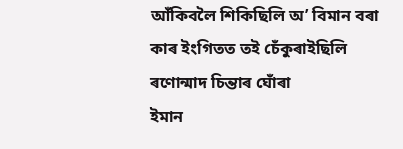আঁকিবলৈ শিকিছিলি অ’ বিমান বৰা
কাৰ ইংগিতত তই চেঁকুৰাইছিলি ৰণোন্মাদ চিন্তাৰ ঘোঁৰা
ইমান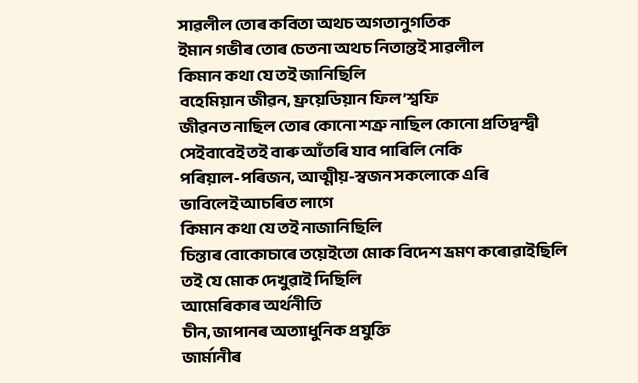সাৱলীল তোৰ কবিতা অথচ অগতানুগতিক
ইমান গভীৰ তোৰ চেতনা অথচ নিতান্তই সাৱলীল
কিমান কথা যে তই জানিছিলি
বহেমিয়ান জীৱন, ফ্ৰয়েডিয়ান ফিল’শ্বফি
জীৱনত নাছিল তোৰ কোনো শত্ৰু নাছিল কোনো প্ৰতিদ্বন্দ্বী
সেইবাবেই তই বাৰু আঁতৰি যাব পাৰিলি নেকি
পৰিয়াল-পৰিজন, আত্মীয়-স্বজন সকলোকে এৰি
ভাবিলেই আচৰিত লাগে
কিমান কথা যে তই নাজানিছিলি
চিন্তাৰ বোকোচাৰে তয়েইতো মোক বিদেশ ভ্ৰমণ কৰোৱাইছিলি
তই যে মোক দেখুৱাই দিছিলি
আমেৰিকাৰ অৰ্থনীতি
চীন, জাপানৰ অত্যাধুনিক প্ৰযুক্তি
জাৰ্মানীৰ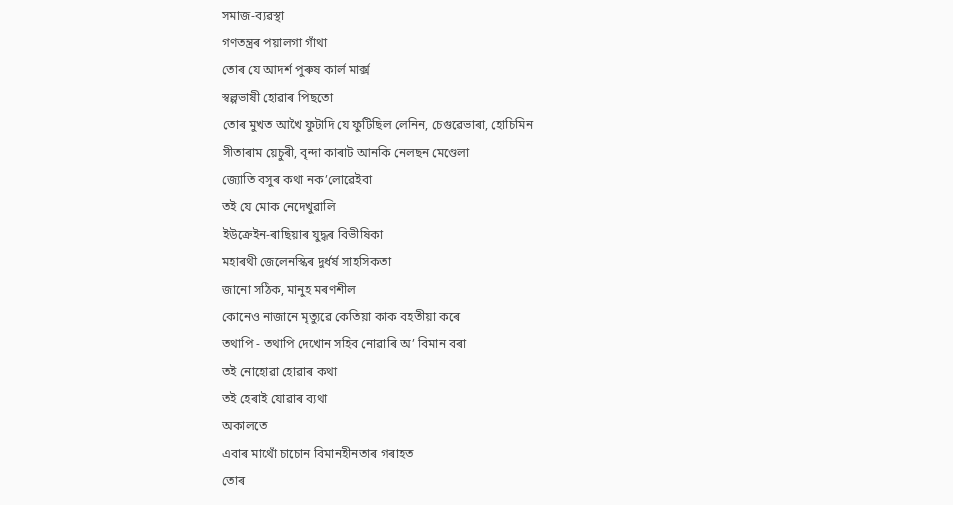সমাজ-ব্যৱস্থা
গণতন্ত্ৰৰ পয়ালগা গাঁথা
তোৰ যে আদৰ্শ পুৰুষ কাৰ্ল মাৰ্ক্স
স্বল্পভাষী হোৱাৰ পিছতো
তোৰ মুখত আখৈ ফুটাদি যে ফুটিছিল লেনিন, চেগুৱেভাৰা, হোচিমিন
সীতাৰাম য়েচুৰী, বৃন্দা কাৰাট আনকি নেলছন মেণ্ডেলা
জ্যোতি বসুৰ কথা নক’লোৱেইবা
তই যে মোক নেদেখুৱালি
ইউক্ৰেইন-ৰাছিয়াৰ যুদ্ধৰ বিভীষিকা
মহাৰথী জেলেনস্কিৰ দুৰ্ধৰ্ষ সাহসিকতা
জানো সঠিক, মানুহ মৰণশীল
কোনেও নাজানে মৃত্যুৱে কেতিয়া কাক বহতীয়া কৰে
তথাপি - তথাপি দেখোন সহিব নোৱাৰি অ’ বিমান বৰা
তই নোহোৱা হোৱাৰ কথা
তই হেৰাই যোৱাৰ ব্যথা
অকালতে
এবাৰ মাথোঁ চাচোন বিমানহীনতাৰ গৰাহত
তোৰ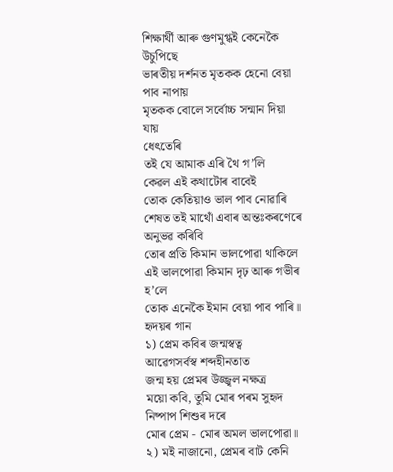শিক্ষাৰ্থী আৰু গুণমুগ্ধই কেনেকৈ উচুপিছে
ভাৰতীয় দৰ্শনত মৃতকক হেনো বেয়া পাব নাপায়
মৃতকক বোলে সৰ্বোচ্চ সন্মান দিয়া যায়
ধেৎতেৰি
তই যে আমাক এৰি থৈ গ’লি
কেৱল এই কথাটোৰ বাবেই
তোক কেতিয়াও ভাল পাব নোৱাৰি
শেষত তই মাথোঁ এবাৰ অন্তঃকৰণেৰে অনুভৱ কৰিবি
তোৰ প্ৰতি কিমান ভালপোৱা থাকিলে
এই ভালপোৱা কিমান দৃঢ় আৰু গভীৰ হ’লে
তোক এনেকৈ ইমান বেয়া পাব পাৰি॥
হৃদয়ৰ গান
১) প্ৰেম কবিৰ জন্মস্বত্ব
আৱেগসৰ্বস্ব শব্দহীনতাত
জন্ম হয় প্ৰেমৰ উজ্জ্বল নক্ষত্ৰ
ময়ো কবি, তুমি মোৰ পৰম সুহৃদ
নিষ্পাপ শিশুৰ দৰে
মোৰ প্ৰেম - মোৰ অমল ভালপোৱা॥
২) মই নাজানো, প্ৰেমৰ বাট কেনি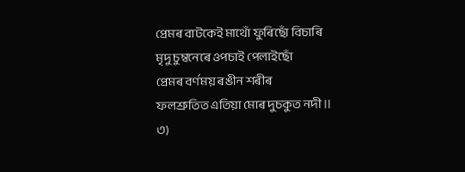প্ৰেমৰ বাটকেই মাথোঁ ফুৰিছোঁ বিচাৰি
মৃদু চুম্বনেৰে ওপচাই পেলাইছোঁ
প্ৰেমৰ বৰ্ণময় ৰঙীন শৰীৰ
ফলশ্ৰুতিত এতিয়া মোৰ দুচকুত নদী॥
৩)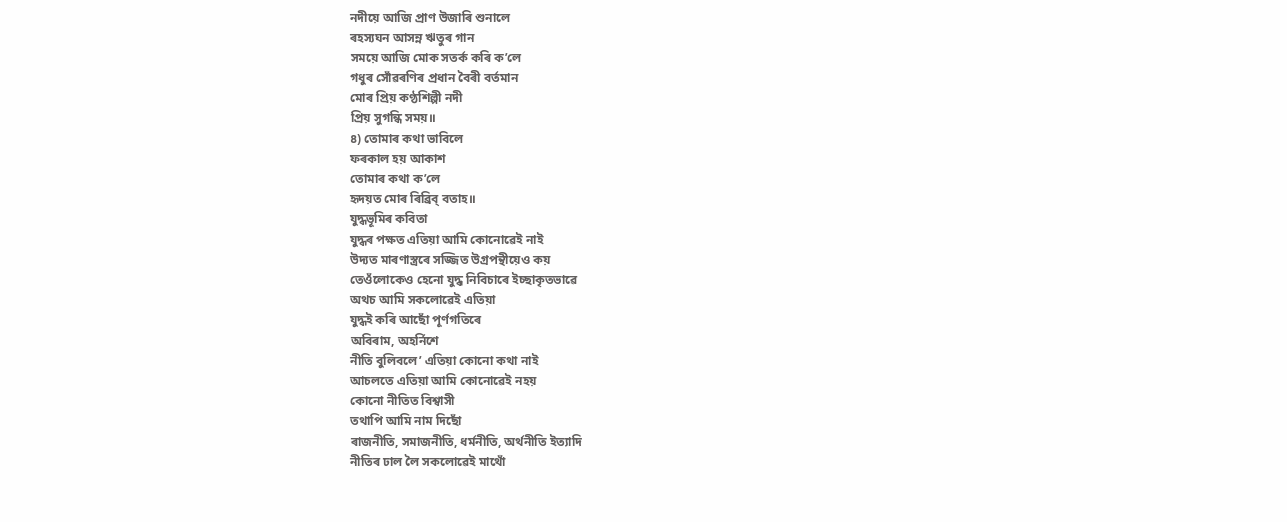নদীয়ে আজি প্ৰাণ উজাৰি শুনালে
ৰহস্যঘন আসন্ন ঋতুৰ গান
সময়ে আজি মোক সতৰ্ক কৰি ক’লে
গধুৰ সোঁৱৰণিৰ প্ৰধান বৈৰী বৰ্তমান
মোৰ প্ৰিয় কণ্ঠশিল্পী নদী
প্ৰিয় সুগন্ধি সময়॥
৪) তোমাৰ কথা ভাবিলে
ফৰকাল হয় আকাশ
তোমাৰ কথা ক’লে
হৃদয়ত মোৰ ৰিব্ৰিব্ বতাহ॥
যুদ্ধভূমিৰ কবিতা
যুদ্ধৰ পক্ষত এতিয়া আমি কোনোৱেই নাই
উদ্যত মাৰণাস্ত্ৰৰে সজ্জিত উগ্ৰপন্থীয়েও কয়
তেওঁলোকেও হেনো যুদ্ধ নিবিচাৰে ইচ্ছাকৃতভাৱে
অথচ আমি সকলোৱেই এতিয়া
যুদ্ধই কৰি আছোঁ পূৰ্ণগতিৰে
অবিৰাম, অহৰ্নিশে
নীতি বুলিবলে’ এতিয়া কোনো কথা নাই
আচলতে এতিয়া আমি কোনোৱেই নহয়
কোনো নীতিত বিশ্বাসী
তথাপি আমি নাম দিছোঁ
ৰাজনীতি, সমাজনীতি, ধৰ্মনীতি, অৰ্থনীতি ইত্যাদি
নীতিৰ ঢাল লৈ সকলোৱেই মাথোঁ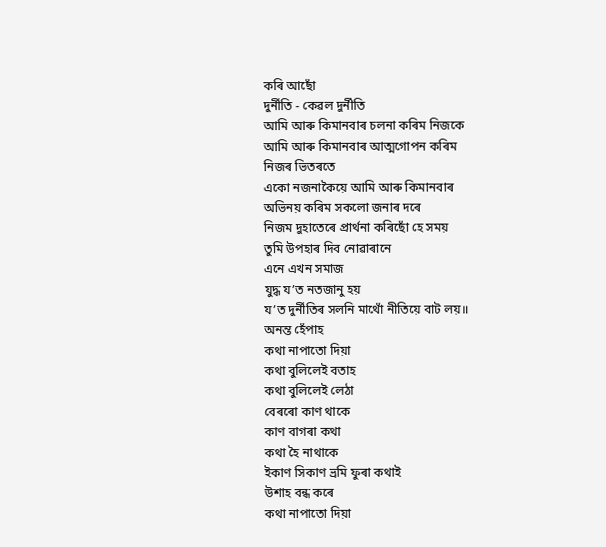কৰি আছোঁ
দুৰ্নীতি - কেৱল দুৰ্নীতি
আমি আৰু কিমানবাৰ চলনা কৰিম নিজকে
আমি আৰু কিমানবাৰ আত্মগোপন কৰিম
নিজৰ ভিতৰতে
একো নজনাকৈয়ে আমি আৰু কিমানবাৰ
অভিনয় কৰিম সকলো জনাৰ দৰে
নিজম দুহাতেৰে প্ৰাৰ্থনা কৰিছোঁ হে সময়
তুমি উপহাৰ দিব নোৱাৰানে
এনে এখন সমাজ
যুদ্ধ য’ত নতজানু হয়
য’ত দুৰ্নীতিৰ সলনি মাথোঁ নীতিয়ে বাট লয়॥
অনন্ত হেঁপাহ
কথা নাপাতো দিয়া
কথা বুলিলেই বতাহ
কথা বুলিলেই লেঠা
বেৰৰো কাণ থাকে
কাণ বাগৰা কথা
কথা হৈ নাথাকে
ইকাণ সিকাণ ভ্ৰমি ফুৰা কথাই
উশাহ বন্ধ কৰে
কথা নাপাতো দিয়া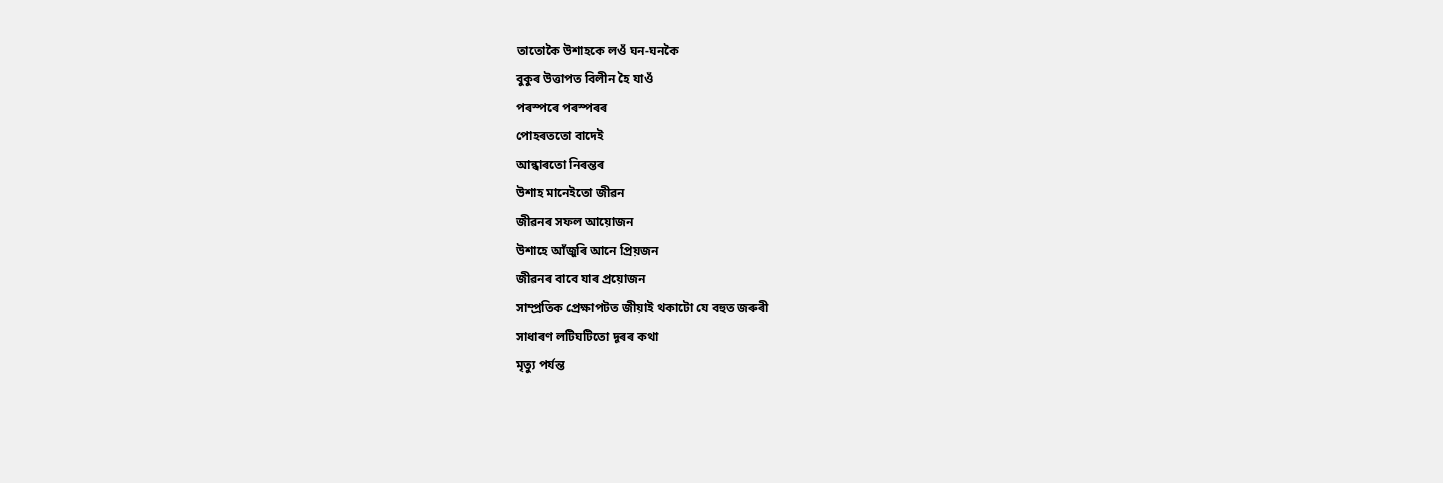তাতোকৈ উশাহকে লওঁ ঘন-ঘনকৈ
বুকুৰ উত্তাপত বিলীন হৈ যাওঁ
পৰস্পৰে পৰস্পৰৰ
পোহৰততো বাদেই
আন্ধাৰতো নিৰন্তৰ
উশাহ মানেইতো জীৱন
জীৱনৰ সফল আয়োজন
উশাহে আঁজুৰি আনে প্রিয়জন
জীৱনৰ বাবে যাৰ প্ৰয়োজন
সাম্প্ৰতিক প্ৰেক্ষাপটত জীয়াই থকাটো যে বহুত জৰুৰী
সাধাৰণ লটিঘটিতো দূৰৰ কথা
মৃত্যু পৰ্যন্ত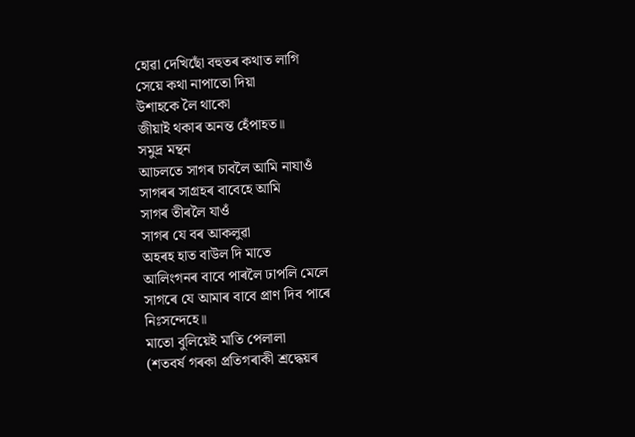হোৱা দেখিছোঁ বহুতৰ কথাত লাগি
সেয়ে কথা নাপাতো দিয়া
উশাহকে লৈ থাকো
জীয়াই থকাৰ অনন্ত হেঁপাহত॥
সমুদ্ৰ মন্থন
আচলতে সাগৰ চাবলৈ আমি নাযাওঁ
সাগৰৰ সাগ্ৰহৰ বাবেহে আমি
সাগৰ তীৰলৈ যাওঁ
সাগৰ যে বৰ আকলুৱা
অহৰহ হাত বাউল দি মাতে
আলিংগনৰ বাবে পাৰলৈ ঢাপলি মেলে
সাগৰে যে আমাৰ বাবে প্ৰাণ দিব পাৰে
নিঃসন্দেহে॥
মাতো বুলিয়েই মাতি পেলালা
(শতবৰ্ষ গৰকা প্ৰতিগৰাকী শ্ৰদ্ধেয়ৰ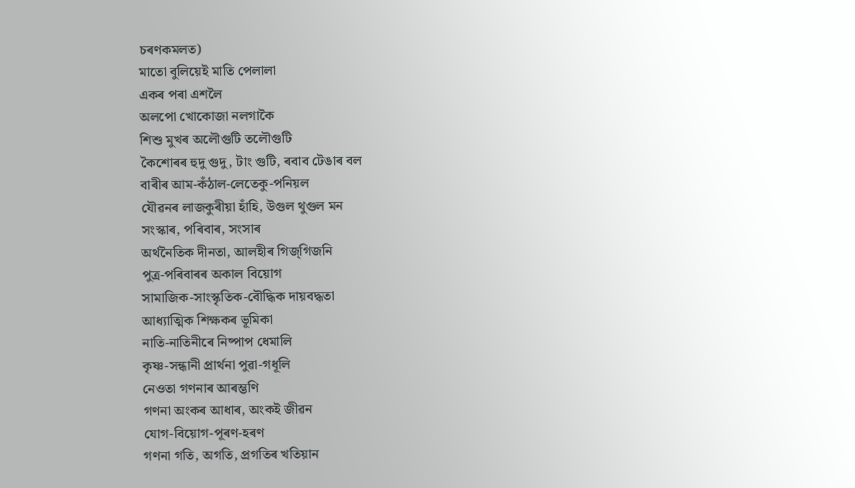চৰণকমলত)
মাতো বুলিয়েই মাতি পেলালা
একৰ পৰা এশলৈ
অলপো খোকোজা নলগাকৈ
শিশু মুখৰ অলৌগুটি তলৌগুটি
কৈশোৰৰ হুদু গুদু, টাং গুটি, ৰবাব টেঙাৰ বল
বাৰীৰ আম-কঁঠাল-লেতেকু-পনিয়ল
যৌৱনৰ লাজকুৰীয়া হাঁহি, উগুল থুগুল মন
সংস্কাৰ, পৰিবাৰ, সংসাৰ
অৰ্থনৈতিক দীনতা, আলহীৰ গিজ্গিজনি
পুত্ৰ-পৰিবাৰৰ অকাল বিয়োগ
সামাজিক-সাংস্কৃতিক-বৌদ্ধিক দায়বদ্ধতা
আধ্যাত্মিক শিক্ষকৰ ভূমিকা
নাতি-নাতিনীৰে নিষ্পাপ ধেমালি
কৃষ্ণ-সন্ধানী প্ৰাৰ্থনা পুৱা-গধূলি
নেওতা গণনাৰ আৰম্ভণি
গণনা অংকৰ আধাৰ, অংকই জীৱন
যোগ-বিয়োগ-পূৰণ-হৰণ
গণনা গতি, অগতি, প্ৰগতিৰ খতিয়ান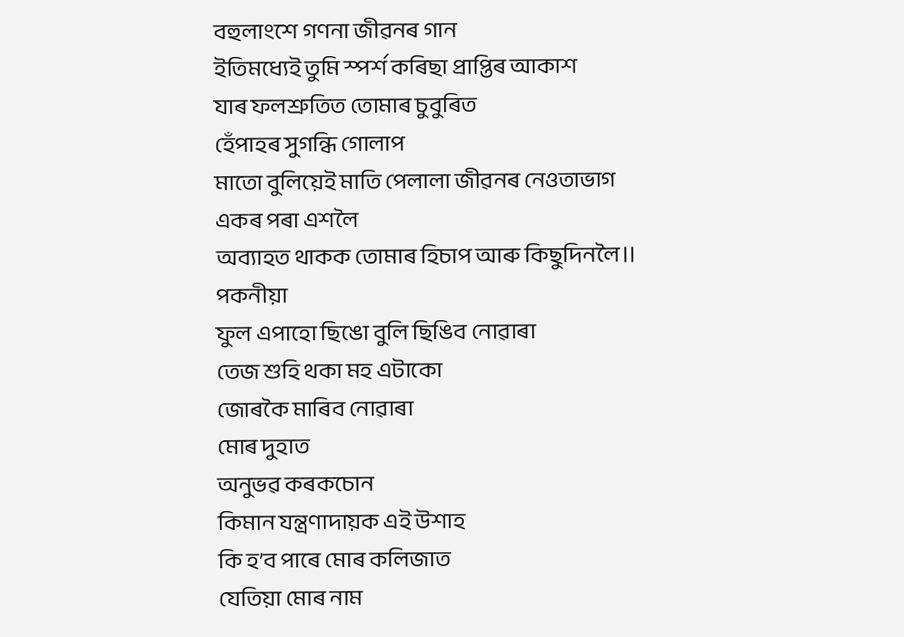বহুলাংশে গণনা জীৱনৰ গান
ইতিমধ্যেই তুমি স্পৰ্শ কৰিছা প্ৰাপ্তিৰ আকাশ
যাৰ ফলশ্ৰুতিত তোমাৰ চুবুৰিত
হেঁপাহৰ সুগন্ধি গোলাপ
মাতো বুলিয়েই মাতি পেলালা জীৱনৰ নেওতাভাগ
একৰ পৰা এশলৈ
অব্যাহত থাকক তোমাৰ হিচাপ আৰু কিছুদিনলৈ॥
পকনীয়া
ফুল এপাহো ছিঙো বুলি ছিঙিব নোৱাৰা
তেজ শুহি থকা মহ এটাকো
জোৰকৈ মাৰিব নোৱাৰা
মোৰ দুহাত
অনুভৱ কৰকচোন
কিমান যন্ত্ৰণাদায়ক এই উশাহ
কি হ’ব পাৰে মোৰ কলিজাত
যেতিয়া মোৰ নাম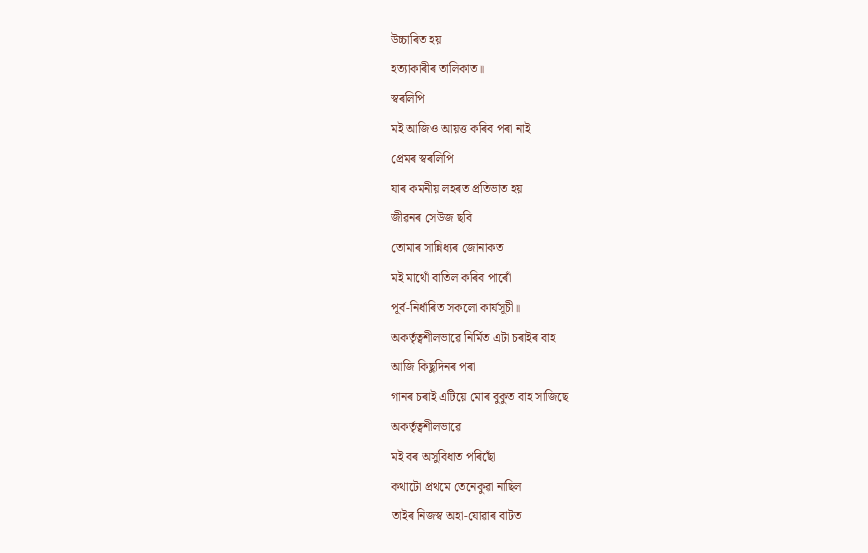উচ্চাৰিত হয়
হত্যাকাৰীৰ তালিকাত॥
স্বৰলিপি
মই আজিও আয়ত্ত কৰিব পৰা নাই
প্ৰেমৰ স্বৰলিপি
যাৰ কমনীয় লহৰত প্ৰতিভাত হয়
জীৱনৰ সেউজ ছবি
তোমাৰ সান্নিধ্যৰ জোনাকত
মই মাথোঁ বাতিল কৰিব পাৰোঁ
পূৰ্ব-নিৰ্ধাৰিত সকলো কাৰ্যসূচী॥
অকৰ্তৃত্বশীলভাৱে নিৰ্মিত এটা চৰাইৰ বাহ
আজি কিছুদিনৰ পৰা
গানৰ চৰাই এটিয়ে মোৰ বুকুত বাহ সাজিছে
অকৰ্তৃত্বশীলভাৱে
মই বৰ অসুবিধাত পৰিছোঁ
কথাটো প্ৰথমে তেনেকুৱা নাছিল
তাইৰ নিজস্ব অহা-যোৱাৰ বাটত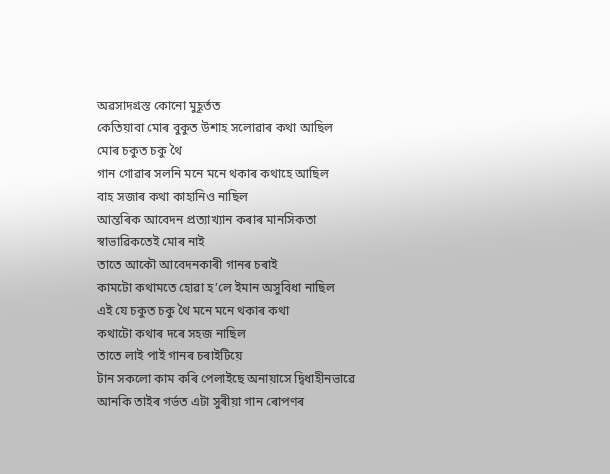অৱসাদগ্ৰস্ত কোনো মুহূৰ্তত
কেতিয়াবা মোৰ বুকুত উশাহ সলোৱাৰ কথা আছিল
মোৰ চকুত চকু থৈ
গান গোৱাৰ সলনি মনে মনে থকাৰ কথাহে আছিল
বাহ সজাৰ কথা কাহানিও নাছিল
আন্তৰিক আবেদন প্ৰত্যাখ্যান কৰাৰ মানসিকতা
স্বাভাৱিকতেই মোৰ নাই
তাতে আকৌ আবেদনকাৰী গানৰ চৰাই
কামটো কথামতে হোৱা হ’লে ইমান অসুবিধা নাছিল
এই যে চকুত চকু থৈ মনে মনে থকাৰ কথা
কথাটো কথাৰ দৰে সহজ নাছিল
তাতে লাই পাই গানৰ চৰাইটিয়ে
টান সকলো কাম কৰি পেলাইছে অনায়াসে দ্বিধাহীনভাৱে
আনকি তাইৰ গৰ্ভত এটা সুৰীয়া গান ৰোপণৰ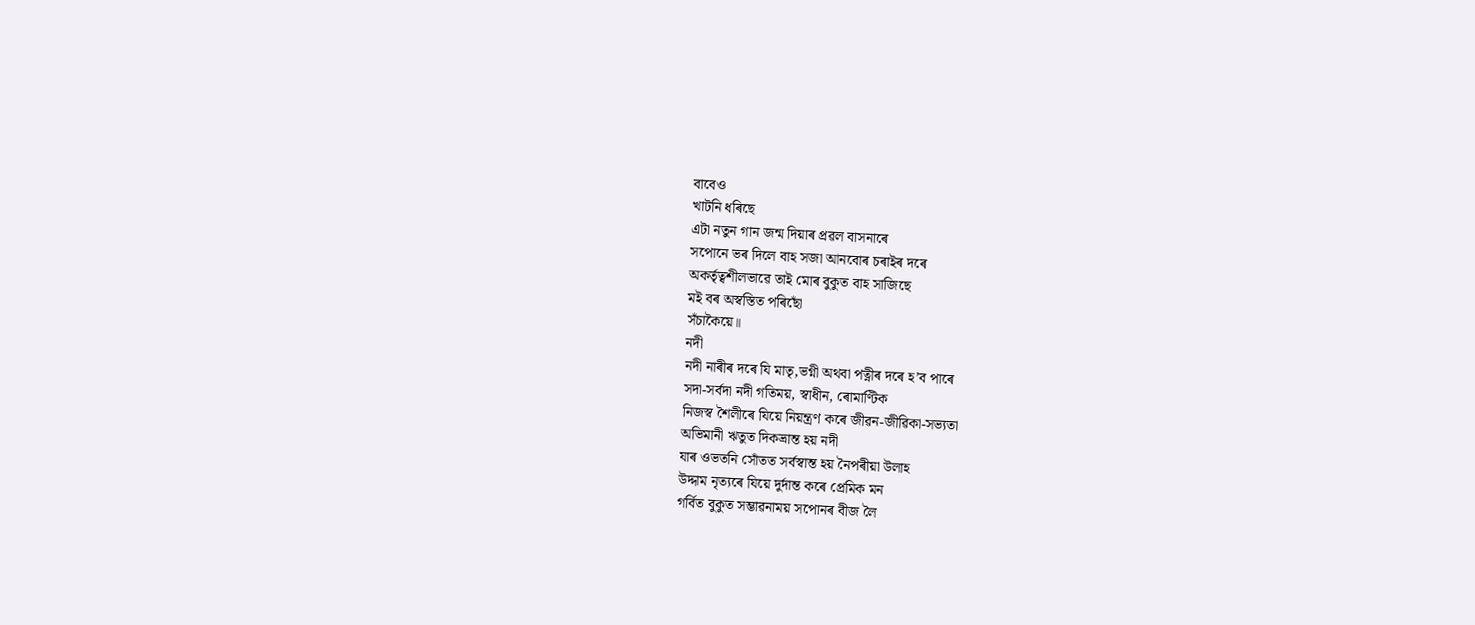বাবেও
খাটনি ধৰিছে
এটা নতুন গান জন্ম দিয়াৰ প্ৰৱল বাসনাৰে
সপোনে ভৰ দিলে বাহ সজা আনবোৰ চৰাইৰ দৰে
অকৰ্তৃত্বশীলভাৱে তাই মোৰ বুকুত বাহ সাজিছে
মই বৰ অস্বস্তিত পৰিছোঁ
সঁচাকৈয়ে॥
নদী
নদী নাৰীৰ দৰে যি মাতৃ,ভগ্নী অথবা পত্নীৰ দৰে হ’ব পাৰে
সদা-সৰ্বদা নদী গতিময়, স্বাধীন, ৰোমাণ্টিক
নিজস্ব শৈলীৰে যিয়ে নিয়ন্ত্ৰণ কৰে জীৱন-জীৱিকা-সভ্যতা
অভিমানী ঋতুত দিকভ্ৰান্ত হয় নদী
যাৰ ওভতনি সোঁতত সৰ্বস্বান্ত হয় নৈপৰীয়া উলাহ
উদ্দাম নৃত্যৰে যিয়ে দুৰ্দান্ত কৰে প্ৰেমিক মন
গৰ্বিত বুকুত সম্ভাৱনাময় সপোনৰ বীজ লৈ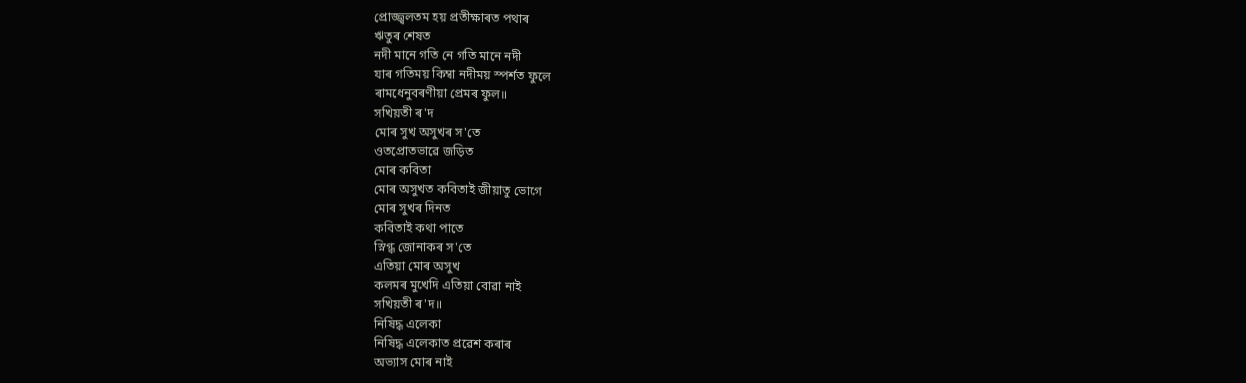প্ৰোজ্জ্বলতম হয় প্ৰতীক্ষাৰত পথাৰ
ঋতুৰ শেষত
নদী মানে গতি নে গতি মানে নদী
যাৰ গতিময় কিম্বা নদীময় স্পৰ্শত ফুলে
ৰামধেনুবৰণীয়া প্ৰেমৰ ফুল॥
সখিয়তী ৰ'দ
মোৰ সুখ অসুখৰ স'তে
ওতপ্রোতভাৱে জড়িত
মোৰ কবিতা
মোৰ অসুখত কবিতাই জীয়াতু ভোগে
মোৰ সুখৰ দিনত
কবিতাই কথা পাতে
স্নিগ্ধ জোনাকৰ স'তে
এতিয়া মোৰ অসুখ
কলমৰ মুখেদি এতিয়া বোৱা নাই
সখিয়তী ৰ'দ॥
নিষিদ্ধ এলেকা
নিষিদ্ধ এলেকাত প্ৰৱেশ কৰাৰ
অভ্যাস মোৰ নাই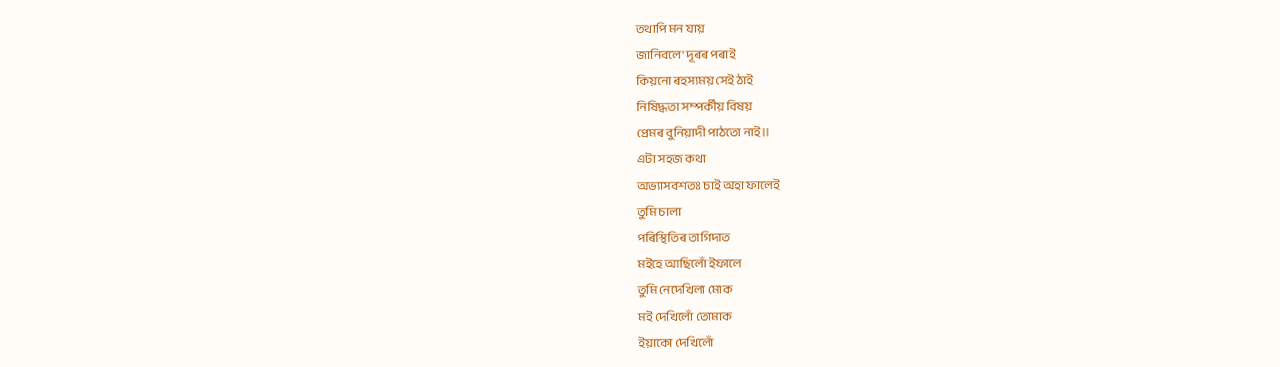তথাপি মন যায়
জানিবলে' দূৰৰ পৰাই
কিয়নো ৰহস্যময় সেই ঠাই
নিষিদ্ধতা সম্পৰ্কীয় বিষয়
প্ৰেমৰ বুনিয়াদী পাঠতো নাই॥
এটা সহজ কথা
অভ্যাসবশতঃ চাই অহা ফালেই
তুমি চালা
পৰিস্থিতিৰ তাগিদাত
মইহে আছিলোঁ ইফালে
তুমি নেদেখিলা মোক
মই দেখিলোঁ তোমাক
ইয়াকো দেখিলোঁ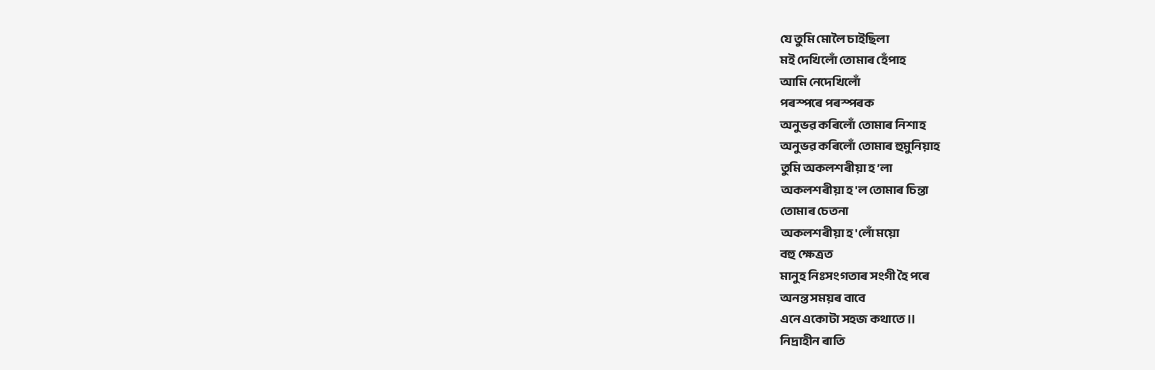যে তুমি মোলৈ চাইছিলা
মই দেখিলোঁ তোমাৰ হেঁপাহ
আমি নেদেখিলোঁ
পৰস্পৰে পৰস্পৰক
অনুভৱ কৰিলোঁ তোমাৰ নিশাহ
অনুভৱ কৰিলোঁ তোমাৰ হুমুনিয়াহ
তুমি অকলশৰীয়া হ’লা
অকলশৰীয়া হ'ল তোমাৰ চিন্তা
তোমাৰ চেতনা
অকলশৰীয়া হ'লোঁ ময়ো
বহু ক্ষেত্ৰত
মানুহ নিঃসংগতাৰ সংগী হৈ পৰে
অনন্ত সময়ৰ বাবে
এনে একোটা সহজ কথাতে ।।
নিদ্ৰাহীন ৰাতি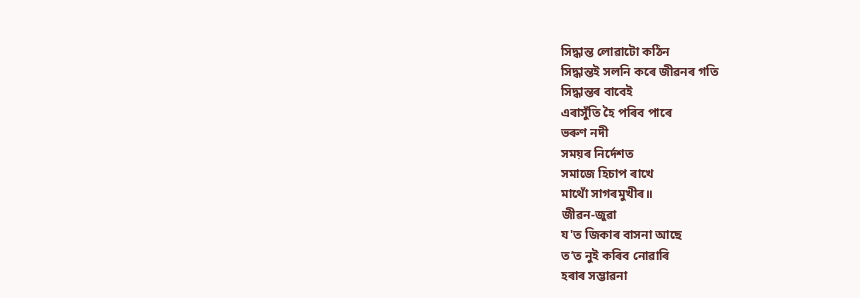সিদ্ধান্ত লোৱাটো কঠিন
সিদ্ধান্তই সলনি কৰে জীৱনৰ গতি
সিদ্ধান্তৰ বাবেই
এৰাসুঁতি হৈ পৰিব পাৰে
ভৰুণ নদী
সময়ৰ নিৰ্দেশত
সমাজে হিচাপ ৰাখে
মাথোঁ সাগৰমুখীৰ॥
জীৱন-জুৱা
য'ত জিকাৰ বাসনা আছে
ত’ত নুই কৰিব নোৱাৰি
হৰাৰ সম্ভাৱনা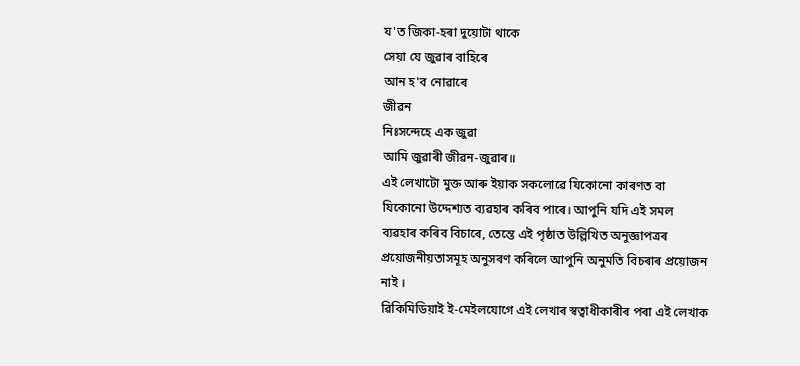য'ত জিকা-হৰা দুয়োটা থাকে
সেয়া যে জুৱাৰ বাহিৰে
আন হ'ব নোৱাৰে
জীৱন
নিঃসন্দেহে এক জুৱা
আমি জুৱাৰী জীৱন-জুৱাৰ॥
এই লেখাটো মুক্ত আৰু ইয়াক সকলোৱে যিকোনো কাৰণত বা যিকোনো উদ্দেশ্যত ব্যৱহাৰ কৰিব পাৰে। আপুনি যদি এই সমল ব্যৱহাৰ কৰিব বিচাৰে, তেন্তে এই পৃষ্ঠাত উল্লিখিত অনুজ্ঞাপত্ৰৰ প্ৰয়োজনীয়তাসমূহ অনুসৰণ কৰিলে আপুনি অনুমতি বিচৰাৰ প্ৰয়োজন নাই ।
ৱিকিমিডিয়াই ই-মেইলযোগে এই লেখাৰ স্বত্বাধীকাৰীৰ পৰা এই লেখাক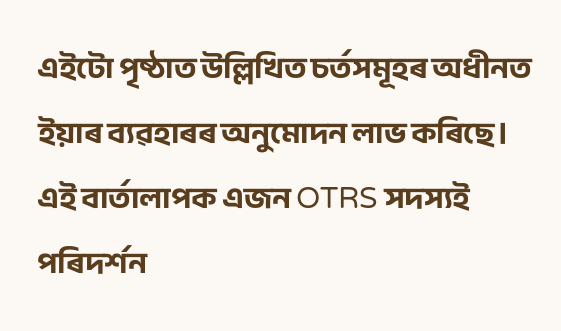এইটো পৃষ্ঠাত উল্লিখিত চৰ্তসমূহৰ অধীনত ইয়াৰ ব্যৱহাৰৰ অনুমোদন লাভ কৰিছে। এই বাৰ্তালাপক এজন OTRS সদস্যই পৰিদৰ্শন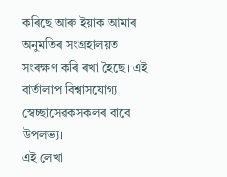কৰিছে আৰু ইয়াক আমাৰ অনুমতিৰ সংগ্ৰহালয়ত সংৰক্ষণ কৰি ৰখা হৈছে। এই বাৰ্তালাপ বিশ্বাসযোগ্য স্বেচ্ছাসেৱকসকলৰ বাবে উপলভ্য।
এই লেখা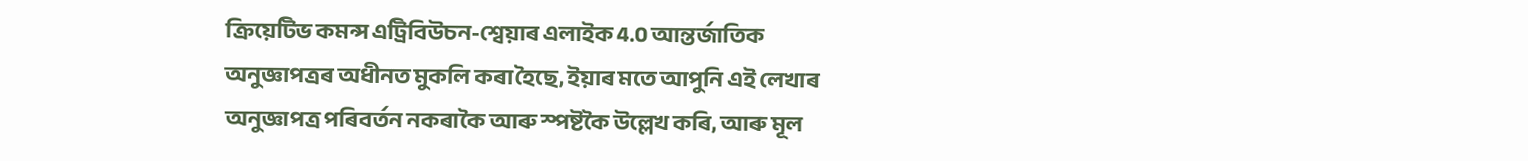ক্ৰিয়েটিভ কমন্স এট্ৰিবিউচন-শ্বেয়াৰ এলাইক 4.0 আন্তৰ্জাতিক অনুজ্ঞাপত্ৰৰ অধীনত মুকলি কৰা হৈছে, ইয়াৰ মতে আপুনি এই লেখাৰ অনুজ্ঞাপত্ৰ পৰিবৰ্তন নকৰাকৈ আৰু স্পষ্টকৈ উল্লেখ কৰি, আৰু মূল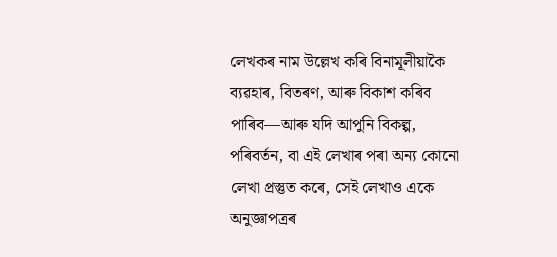লেখকৰ নাম উল্লেখ কৰি বিনামূলীয়াকৈ ব্যৱহাৰ, বিতৰণ, আৰু বিকাশ কৰিব পাৰিব—আৰু যদি আপুনি বিকল্প, পৰিবৰ্তন, বা এই লেখাৰ পৰা অন্য কোনো লেখা প্ৰস্তুত কৰে, সেই লেখাও একে অনুজ্ঞাপত্ৰৰ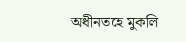অধীনতহে মুকলি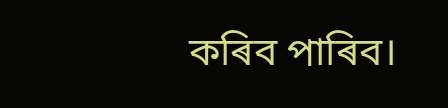কৰিব পাৰিব।